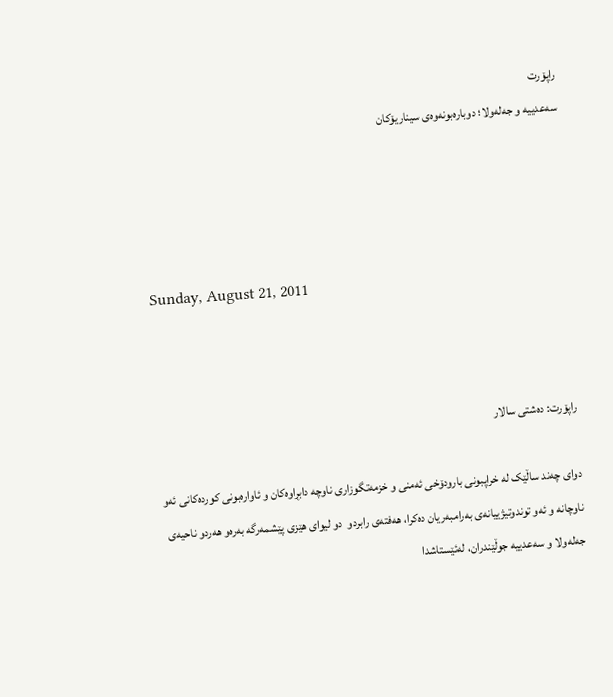راپۆرت
سه‌عدییه‌ و جه‌له‌ولا؛ دوباره‌بونه‌وه‌ی سیناریۆکان




Sunday, August 21, 2011



راپۆرت: ده‌شتی سالار

دوای چه‌ند ساڵێک له‌ خراپبونی بارودۆخی ئه‌منی و خزمه‌تگوزاری ناوچه‌ دابڕاوه‌کان و ئاواره‌بونی کورده‌کانی ئه‌و ناوچانه‌ و ئه‌و توندوتیژییانه‌ی به‌رامبه‌ریان ده‌کرا، هه‌فته‌ی رابردو  دو لیوای هێزی پێشمه‌رگه‌ به‌ره‌و هه‌ردو ناحیه‌ی‌ جه‌له‌ولا و سه‌عدییه‌ جوڵێندران، له‌ئێستاشدا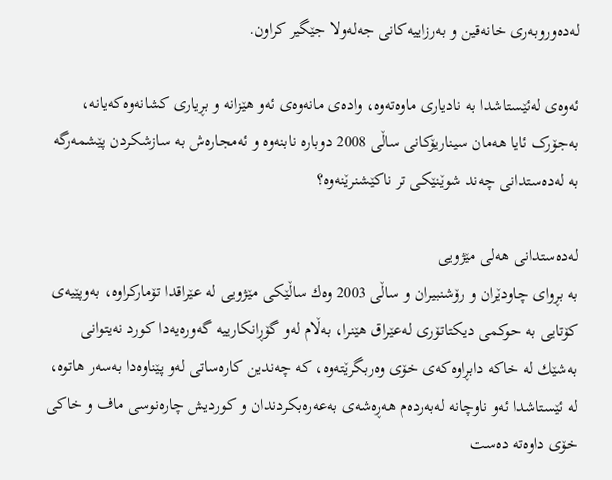له‌ده‌وروبه‌ری خانه‌قین و به‌رزاییه‌کانی جه‌له‌ولا جێگیر کراون.

ئه‌وه‌ی له‌ئێستاشدا به‌ نادیاری ماوه‌ته‌وه‌، واده‌ی مانه‌وه‌ی ئه‌و هێزانه‌ و بڕیاری کشانه‌وه‌که‌یانه‌، به‌جۆرک ئایا هه‌مان سیناریۆکانی ساڵی 2008 دوباره‌ نابنه‌وه‌ و ئه‌مجاره‌ش به‌ سازشکردن پێشمه‌رگه‌ به‌ له‌ده‌ستدانی چه‌ند شوێنێکی تر ناکێشنرێنه‌وه‌؟

له‌ده‌ستدانی هه‌لی مێژویی
به‌ بڕوای چاودێران و رۆشنبیران و ساڵی‌ 2003 وه‌ك ساڵێكی‌ مێژویی‌ له‌ عێراقدا تۆماركراوه،‌ به‌وپێیه‌ی‌ كۆتایی‌ به‌ حوكمی‌ دیكتاتۆری له‌عێراق هێنرا، به‌ڵام له‌و گۆڕانكارییه‌ گه‌وره‌یه‌دا کورد نه‌یتوانی‌ به‌شێك له‌ خاكه‌ دابڕاوه‌كه‌ی‌ خۆی‌ وه‌ربگرێته‌وه‌، كه‌ چه‌ندین كاره‌ساتی له‌و پێناوه‌دا به‌سه‌ر هاتوه‌، له‌ ئێستاشدا ئه‌و ناوچانه‌ له‌به‌رده‌م هه‌ڕه‌شه‌ی‌ به‌عه‌ره‌بكردندان و كوردیش چاره‌نوسی‌ ماف و خاكی‌ خۆی‌ داوه‌ته‌ ده‌ست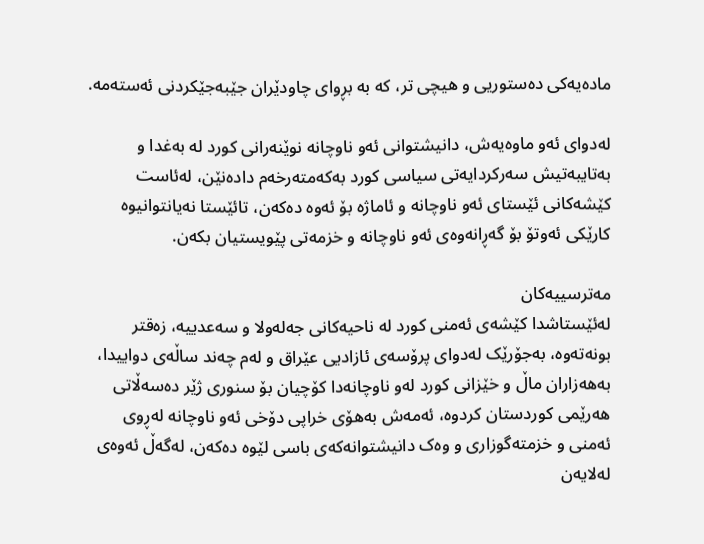ماده‌یه‌كی‌ ده‌ستوریی‌ و هیچی‌ تر، كه‌ به‌ بڕوای‌ چاودێران جێبه‌جێكردنی‌ ئه‌سته‌مه‌.

له‌دوای ئه‌و ماوه‌یه‌ش، دانیشتوانی ئه‌و ناوچانه‌ نوێنه‌رانی کورد له‌ به‌غدا و به‌تایبه‌تیش سه‌رکردایه‌تی سیاسی کورد به‌که‌مته‌رخه‌م داده‌نێن، له‌ئاست‌ کێشه‌کانی ئێستای ئه‌و ناوچانه‌ و ئاماژه‌ بۆ ئه‌وه‌ ده‌که‌ن، تائێستا نه‌یانتوانیوه‌ کارێکی ئه‌وتۆ بۆ گه‌ڕانه‌وه‌ی ئه‌و ناوچانه‌ و خزمه‌تی پێویستیان بکه‌ن.

مه‌ترسییه‌کان
له‌ئێستاشدا كێشەی ئەمنی كورد لە ناحیەكانی جەلەولا و سەعدییە، زەقتر بونه‌ته‌وه‌، به‌جۆرێک لەدوای پرۆسەی ئازادیی عێراق و له‌م چه‌ند ساڵه‌ی دواییدا، بەهەزاران ماڵ ‌و خێزانی کورد لەو ناوچانەدا كۆچیان بۆ سنوری ژێر دەسەڵاتی هەرێمی كوردستان كردوە، ئه‌مه‌ش بەهۆی خراپی دۆخی ئه‌و ناوچانه‌ له‌ڕوی ئه‌منی و خزمته‌گوزاری و وه‌ک دانیشتوانه‌که‌ی باسی لێوه‌ ده‌که‌ن، له‌گه‌ڵ ئه‌وه‌ی له‌لایه‌ن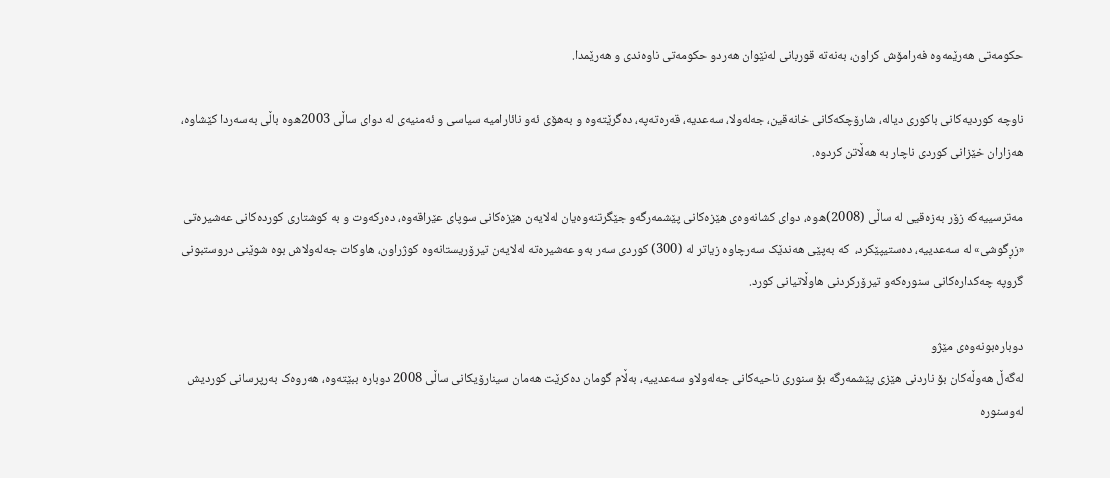حکومه‌تی هه‌رێمه‌وه‌ فه‌رامۆش کراون، به‌نه‌ته‌ قوربانی له‌نێوان هه‌ردو حکومه‌تی ناوه‌ندی و هه‌رێمدا.

ناوچه‌ كوردیه‌كانی باكوری‌ دیاله‌، شارۆچكه‌كانی خانه‌قین، جه‌له‌ولا، سه‌عدیه‌، قه‌ره‌ته‌په‌، ده‌گرێته‌وه‌ و به‌هۆی‌ ئه‌و نائارامیه‌ سیاسی ‌و ئه‌منیه‌ی‌ له‌ دوای‌ ساڵی‌ 2003ه‌وه‌ باڵی به‌سه‌ردا كێشاوه‌، هه‌زاران خێزانی كوردی ناچار به‌ هه‌ڵاتن كردوه‌.

مەترسییەكە زۆر بەزەقیی لە ساڵی (2008)ه‌وه‌، دوای كشانەوەی هێزەكانی پێشمەرگەو جێگرتنەوەیان له‌لایه‌ن هێزەكانی سوپای عێراقه‌وه‌، دەركەوت ‌و بە كوشتاری كوردەكانی عەشیرەتی «زڕگوشی» لە سەعدییە، دەستیپێكرد،  که‌ به‌پێی هه‌ندێک سه‌رچاوه‌ زیاتر لە (300) كوردی سەر به‌و عەشیرەتە لەلایەن تیرۆریستانەوە كوژراون، هاوکات جەلەولاش بوە شوێنی دروستبونی گروپە چەكدارەكانی سنورەكەو تیرۆركردنی هاوڵاتیانی كورد.

دوباره‌بونه‌وه‌ی مێژو
له‌گه‌ڵ هه‌وڵه‌كان بۆ ناردنی‌ هێزی‌ پێشمه‌رگه‌ بۆ سنوری‌ ناحیه‌كانی‌ جه‌له‌ولاو سه‌عدییه‌، به‌ڵام گومان ده‌کرێت هه‌مان سینارۆیکانی ساڵی 2008 دوباره‌ ببێته‌وه‌، هه‌روه‌ک به‌رپرسانی‌ كوردیش له‌وسنوره‌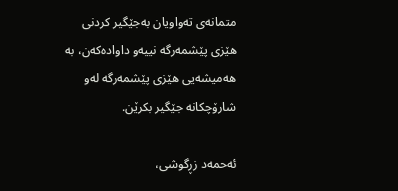متمانه‌ی‌ ته‌واویان به‌جێگیر كردنی‌ هێزی‌ پێشمه‌رگه‌ نییه‌و داواده‌كه‌ن، به‌ هه‌میشه‌یی‌ هێزی پێشمه‌رگه‌ له‌و شارۆچكانه‌ جێگیر بكرێن.

ئه‌حمه‌د زڕگوشی،‌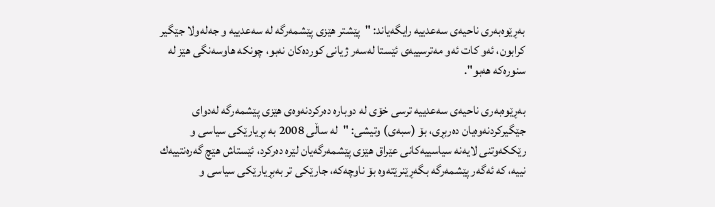به‌ڕێوه‌به‌ری‌ ناحیه‌ی‌ سه‌عدییه‌ رایگه‌یاند: "پێشتر هێزی‌ پێشمه‌رگه‌ له‌ سه‌عدییه ‌و جه‌له‌ولا جێگیر كرابون، ئه‌و كات ئه‌و مه‌ترسییه‌ی‌ ئێستا له‌سه‌ر ژیانی‌ كورده‌كان نه‌بو، چونكه‌ هاوسه‌نگی‌ هێز له‌ سنوره‌كه‌ هه‌بو".

به‌ڕێوه‌به‌ری‌ ناحیه‌ی‌ سه‌عدییه‌ ترسی‌ خۆی‌ له‌ دوباره‌ ده‌ركردنه‌وه‌ی‌ هێزی‌ پێشمه‌رگه‌ له‌دوای‌ جێگیركردنه‌وه‌یان ده‌ربڕی‌، بۆ‌ (سبه‌ی) وتیشی: "له‌ ساڵی‌ 2008 به‌ بڕیارێكی‌ سیاسی‌ و رێككه‌وتنی‌ لایه‌نه‌ سیاسییه‌كانی‌ عێراق هێزی‌ پێشمه‌رگه‌یان لێره‌ ده‌ركرد، ئێستاش هێچ گه‌ره‌نتییه‌ك نییه،‌ كه‌ ئه‌گه‌ر پێشمه‌رگه‌ بگه‌ڕێنرێته‌وه‌ بۆ ناوچه‌كه،‌ جارێكی‌ تر به‌بڕیارێكی‌ سیاسی و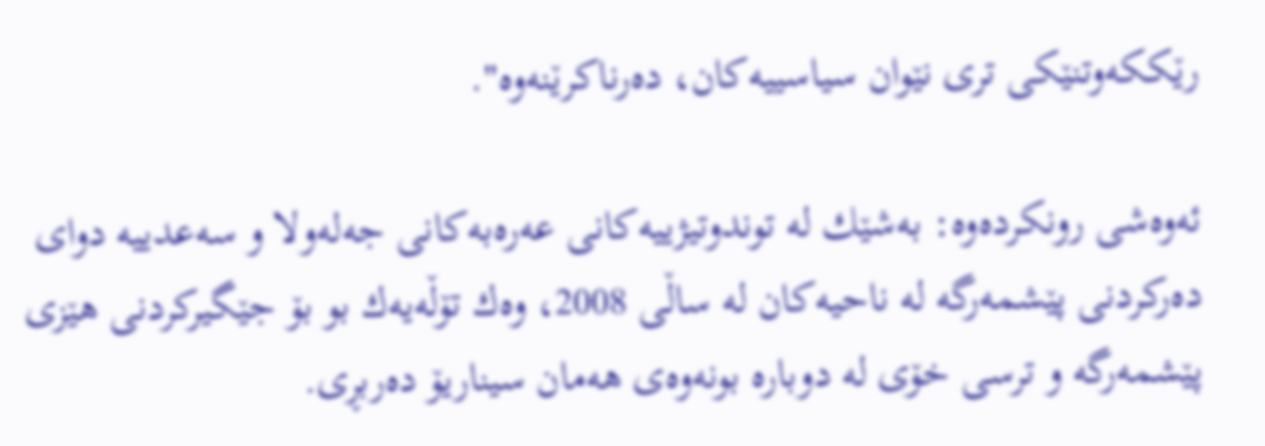رێككه‌وتنێكی‌ تری‌ نێوان سیاسییه‌كان، ده‌رناكرێنه‌وه‌".

ئه‌وه‌شی‌ رونکرده‌وه‌: به‌شێك له‌ توندوتیژییه‌كانی‌ عه‌ره‌به‌كانی‌ جه‌له‌ولا و سه‌عدییه‌ دوای‌ ده‌ركردنی‌ پێشمه‌رگه‌ له‌ ناحیه‌كان له‌ ساڵی‌ 2008، وه‌ك تۆڵه‌یه‌ك بو بۆ جێگیركردنی‌ هێزی‌ پێشمه‌رگه ‌و ترسی‌ خۆی‌ له‌ دوباره‌ بونه‌وه‌ی‌ هه‌مان سیناریۆ ده‌ربڕی‌.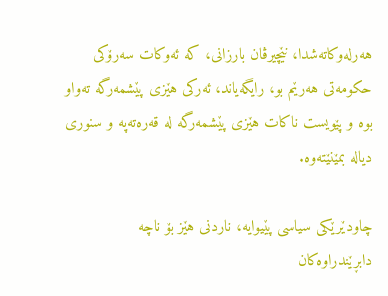هه‌رله‌وکاته‌شدا، نێچیرڤان بارزانی، که‌ ئه‌وکات سه‌رۆکی حکومه‌تی هه‌رێم بو، رایگه‌یاند، ئه‌رکی هێزی پێشمه‌رگه‌ ته‌واو بوه‌ و پێویست ناكات هێزی پێشمه‌رگه‌ له‌ قه‌ره‌ته‌په‌ و سنوری دیاله‌ بمێنێته‌وه.

چاودێرێکی سیاسی پێیوایه‌، ناردنی‌ هێز بۆ ناچه‌ دابڕێندراوه‌كان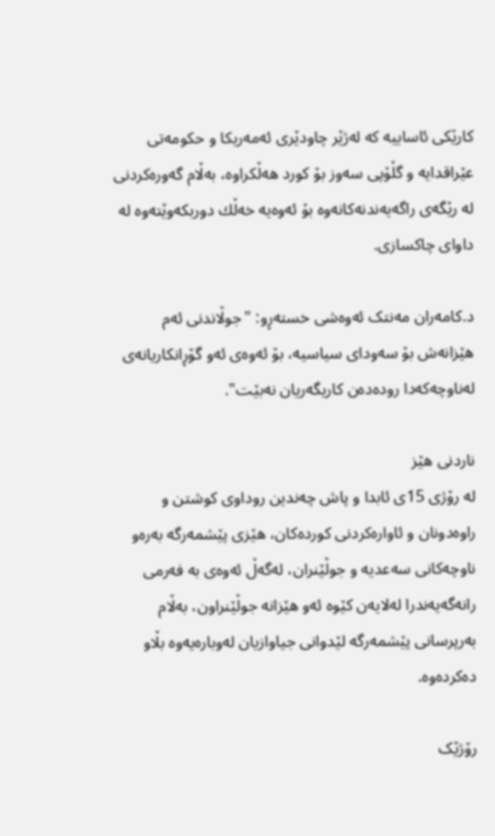كارێكی‌ ئاساییه‌ كه‌ له‌ژێر چاودێری‌ ئه‌مه‌ریكا و حكومه‌تی‌ عێراقدایه‌ و گڵۆپی‌ سه‌وز بۆ كورد هه‌ڵكراوه‌، به‌ڵام گه‌وره‌كردنی‌ له‌ رێگه‌ی‌ راگه‌یه‌ندنه‌كانه‌وه‌ بۆ ئه‌وه‌یه‌ خه‌ڵك دوربكه‌وێته‌وه‌ له‌ داوای‌ چاكسازی‌.

د.کامه‌ران مه‌نتک ئه‌وه‌شی خسته‌ڕو: "جوڵاندنی‌ ئه‌م هێزانه‌ش بۆ سه‌ودای‌ سیاسیه‌، بۆ ئه‌وه‌ی‌ ئه‌و گۆڕانكاریانه‌ی‌ له‌ناوچه‌كه‌دا روده‌ده‌ن كاریگه‌ریان نه‌بێت".

ناردنی هێز
له‌ رۆژی 15ی ئابدا و پاش چه‌ندین روداوی کوشتن و راوه‌دونان و ئاواره‌کردنی کورده‌کان، هێزی پێشمه‌رگه‌ به‌ره‌و ناوچه‌کانی سه‌عدیه‌ و جوڵێنران، له‌گه‌ڵ ئه‌وه‌ی به‌ فه‌رمی رانه‌گه‌یه‌ندرا له‌لایه‌ن کێوه‌ ئه‌و هێزانه‌ جوڵێنراون، به‌ڵام به‌رپرسانی پێشمه‌رگه‌ لێدوانی جیاوازیان له‌وباره‌یه‌وه‌ بڵاو ده‌کرده‌وه‌.

رۆژێک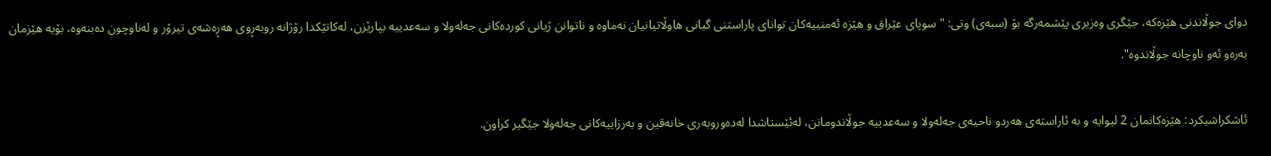دوای جوڵاندنی هێزه‌که‌، جێگری‌ وه‌زیری‌ پێشمه‌رگه‌ بۆ (سبه‌ی) وتی: "سوپای‌ عێراق و هێزه‌ ئه‌منییه‌كان توانای‌ پاراستنی‌ گیانی‌ هاوڵاتیانیان نه‌ماوه ‌و ناتوانن ژیانی‌ كورده‌كانی‌ جه‌له‌ولا و سه‌عدییه‌ بپارێزن، له‌کاتێکدا رۆژانه‌ روبه‌ڕوی‌ هه‌ڕه‌شه‌ی‌ تیرۆر و له‌ناوچون ده‌بنه‌وه‌، بۆیه‌ هێزمان به‌ره‌و ئه‌و ناوچانه‌ جوڵاندوه‌".

ئاشکراشیکرد: هێزه‌کانمان 2 لیوایه ‌و به‌ ئاراسته‌ی‌ هه‌ردو ناحیه‌ی‌ جه‌له‌ولا و سه‌عدییه‌ جوڵاندومانن، له‌ئێستاشدا له‌ده‌وروبه‌ری خانه‌قین و به‌رزاییه‌کانی جه‌له‌ولا جێگیر کراون.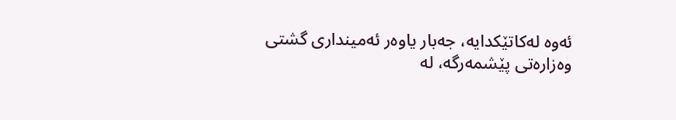ئه‌وه‌ له‌کاتێکدایه،‌ جه‌بار یاوه‌ر ئه‌مینداری‌ گشتی‌ وه‌زاره‌تی‌ پێشمه‌رگه،‌ له‌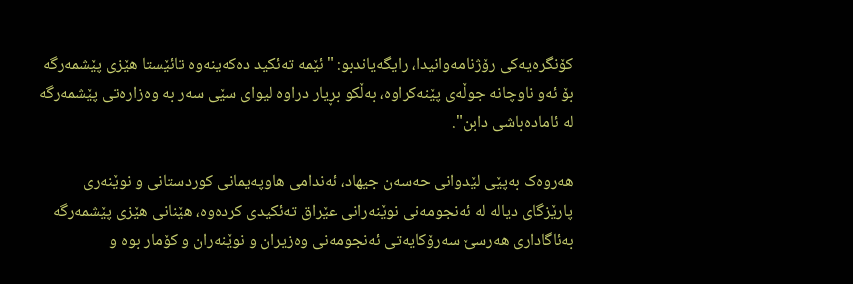کۆنگره‌یه‌کی رۆژنامه‌وانیدا، رایگه‌یاندبو: "ئێمه‌ ته‌ئكید ده‌كه‌ینه‌وه‌ تائێستا هێزی‌ پێشمه‌رگه‌ بۆ ئه‌و ناوچانه‌ جوڵه‌ی‌ پێنه‌كراوه‌، به‌ڵكو بڕیار دراوه‌ لیوای‌ سێی‌ سه‌ر به‌ وه‌زاره‌تی‌ پێشمه‌رگه‌ له‌ ئاماده‌باشی‌ دابن".

هه‌روه‌ک به‌پێی لێدوانی حه‌سه‌ن جیهاد، ئه‌ندامی‌ هاوپه‌یمانی کوردستانی و نوێنه‌ری‌ پارێزگای‌ دیاله‌ له‌ ئه‌نجومه‌نی‌ نوێنه‌رانی‌ عێراق ته‌ئکیدی کرده‌وه‌، هێنانی‌ هێزی‌ پێشمه‌رگه‌ به‌ئاگاداری‌ هه‌رسێ‌ سه‌رۆكایه‌تی‌ ئه‌نجومه‌نی‌ وه‌زیران و نوێنه‌ران و كۆمار بوه‌ و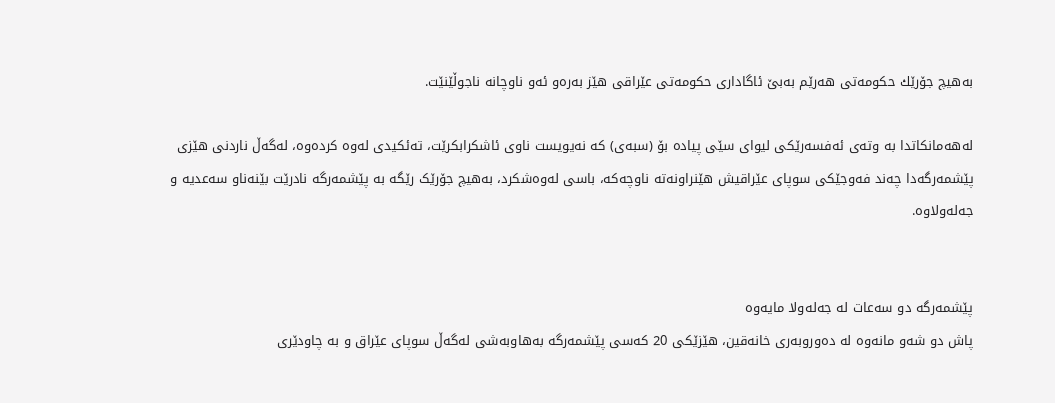به‌هیچ جۆرێك حكومه‌تی‌ هه‌رێم به‌بێ‌ ئاگاداری‌ حكومه‌تی‌ عێراقی‌ هێز به‌ره‌و ئه‌و ناوچانه‌ ناجوڵێنێت.

له‌هه‌مانکاتدا به‌ وته‌ی ئه‌فسه‌رێکی لیوای سێی پیاده‌ بۆ (سبه‌ی) که‌ نه‌یویست ناوی ئاشکرابکرێت، ته‌ئکیدی له‌وه‌ کرده‌وه‌، له‌گه‌ڵ ناردنی هێزی پێشمه‌رگه‌دا چه‌ند فه‌وجێکی سوپای عێراقیش هێنراونه‌ته‌ ناوچه‌که‌، باسی له‌وه‌شکرد، به‌هیچ جۆرێک رێگه‌ به‌ پێشمه‌رگه‌ نادرێت بێنه‌ناو سه‌عدیه‌ و جه‌له‌ولاوه‌.


پێشمه‌رگه‌ دو سه‌عات له‌ جه‌له‌ولا مایه‌وه‌
پاش دو شه‌و مانه‌وه‌ له‌ ده‌وروبه‌ری خانه‌قین، هێزێکی 20 که‌سی پێشمه‌رگه‌ به‌هاوبه‌شی له‌گه‌ڵ سوپای عێراق و به‌ چاودێری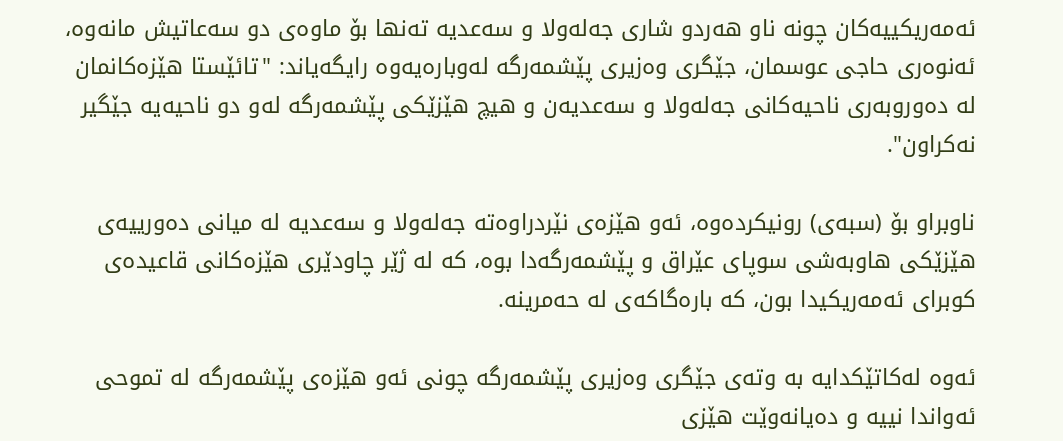ئه‌مه‌ریکییه‌کان چونه‌ ناو هه‌ردو شاری جه‌له‌ولا و سه‌عدیه‌ ته‌نها بۆ ماوه‌ی دو سه‌عاتیش مانه‌وه‌‌، ئه‌نوه‌ری‌ حاجی‌ عوسمان، جێگری‌ وه‌زیری‌ پێشمه‌رگه‌ له‌وباره‌یه‌وه‌ رایگه‌یاند: "تائێستا هێزه‌كانمان له‌ ده‌وروبه‌ری‌ ناحیه‌كانی‌ جه‌له‌ولا و سه‌عدیه‌ن و هیچ هێزێكی‌ پێشمه‌رگه‌ له‌و دو ناحیه‌یه‌ جێگیر نه‌كراون".

ناوبراو بۆ (سبه‌ی) رونیكرده‌وه‌، ئه‌و هێزه‌ی‌ نێردراوه‌ته‌ جه‌له‌ولا و سه‌عدیه‌ له‌ میانی‌ ده‌ورییه‌ی‌ هێزێكی‌ هاوبه‌شی‌ سوپای‌ عێراق و پێشمه‌رگه‌دا بوه‌، كه‌ له‌ ژێر چاودێری‌ هێزه‌كانی‌ قاعیده‌ی‌ كوبرای‌ ئه‌مه‌ریكیدا بون،‌ كه‌ باره‌گاكه‌ی‌ له‌ حه‌مرینه‌.

ئه‌وه‌ له‌کاتێکدایه‌ به‌ وته‌ی جێگری وه‌زیری پێشمه‌رگه‌ چونی ئه‌و هێزه‌ی پێشمه‌رگه‌ له‌ تموحی ئه‌واندا نییه‌ و ده‌یانه‌وێت هێزی‌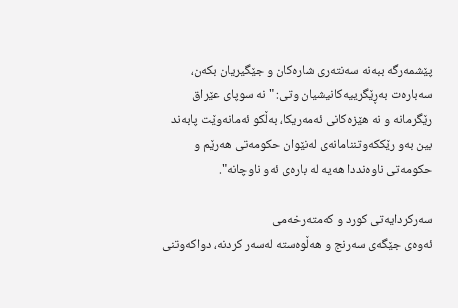پێشمه‌رگه‌ ببه‌نه‌ سه‌نته‌ری‌ شاره‌كان و جێگیریان بكه‌ن، سه‌باره‌ت به‌ڕێگرییه‌كانیشیان وتی‌: "نه‌ سوپای‌ عێراق رێگرمانه ‌و نه‌ هێزه‌كانی‌ ئه‌مه‌ریكا، به‌ڵكو ئه‌مانه‌وێت پابه‌ند بین به‌و رێككه‌وتننامانه‌ی‌ له‌نێوان حكومه‌تی‌ هه‌رێم و حكومه‌تی‌ ناوه‌نددا هه‌یه‌ له‌ باره‌ی‌ ئه‌و ناوچانه‌".

سه‌ركردایه‌تی‌ كورد و كه‌مته‌رخه‌می‌
ئه‌وه‌ی جێگه‌ی سه‌رنج و هه‌ڵوه‌سته‌ له‌سه‌ر ‌کردنه‌، دواکه‌وتنی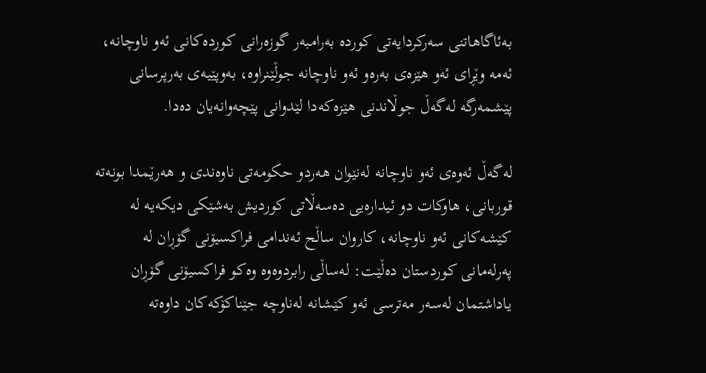به‌ئاگاهاتنی سه‌رکردایه‌تی کورده‌ به‌رامبه‌ر گوزه‌رانی کورده‌کانی ئه‌و ناوچانه‌، ئه‌مه‌ وێڕای ئه‌و هێزه‌ی به‌ره‌و ئه‌و ناوچانه‌ جوڵێنراوه‌، به‌وپێیه‌ی به‌رپرسانی پێشمه‌رگه‌ له‌گه‌ڵ جوڵاندنی هێزه‌که‌دا لێدوانی پێچه‌وانه‌یان ده‌دا.

له‌گه‌ڵ ئه‌وه‌ی ئه‌و ناوچانه‌ له‌نێوان هه‌ردو حکومه‌تی ناوه‌ندی و هه‌رێمدا بونه‌ته‌ قوربانی، هاوکات دو ئیداره‌یی ده‌سه‌ڵاتی کوردیش به‌شێکی دیکه‌یه‌ له‌ کێشه‌کانی ئه‌و ناوچانه‌، کاروان ساڵح ئه‌ندامی فراکسیۆنی گۆڕان له‌ په‌رله‌مانی کوردستان ده‌ڵێت: له‌ساڵی‌ رابردوه‌وه‌ وه‌كو فراكسیۆنی‌ گۆڕان یاداشتمان له‌سه‌ر مه‌ترسی ئه‌و كێشانه‌ له‌ناوچه‌ جێناكۆكه‌كان داوه‌ته‌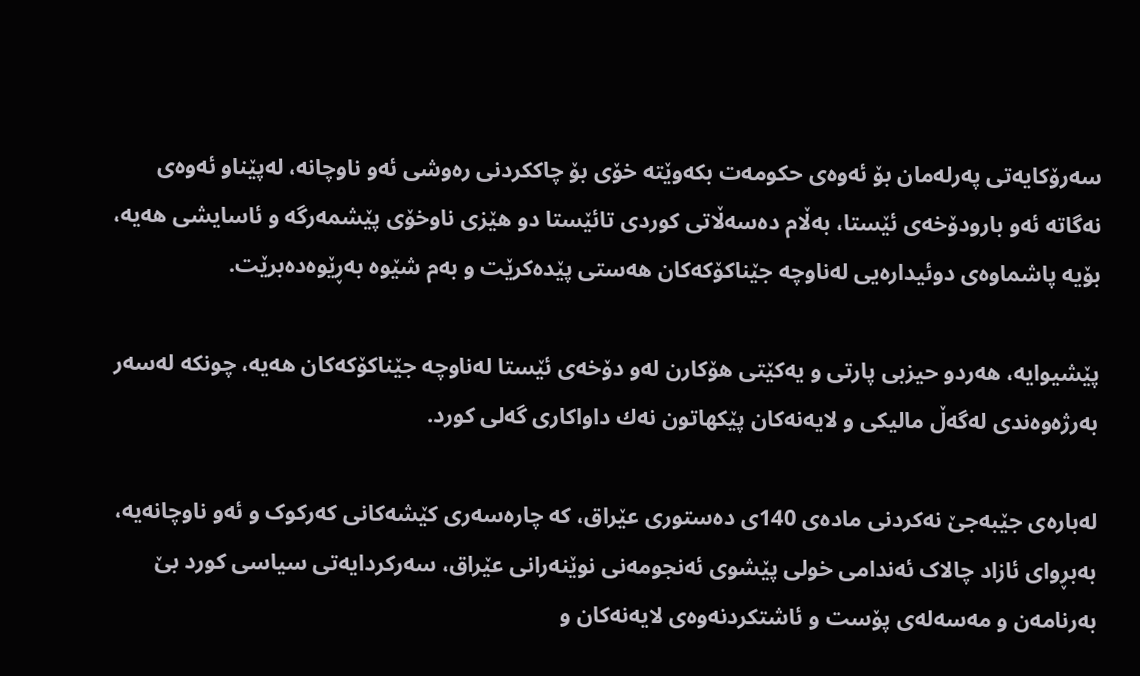سه‌رۆكایه‌تی‌ په‌رله‌مان بۆ ئه‌وه‌ی‌ حكومه‌ت بكه‌وێته‌ خۆی‌ بۆ چاككردنی‌ ره‌وشی‌ ئه‌و ناوچانه‌، له‌پێناو ئه‌وه‌ی‌ نه‌گاته‌ ئه‌و بارودۆخه‌ی‌ ئێستا، به‌ڵام ده‌سه‌ڵاتی‌ كوردی تائێستا دو هێزی‌ ناوخۆی‌ پێشمه‌رگه‌ و ئاسایشی‌ هه‌یه،‌ بۆیه‌ پاشماوه‌ی‌ دوئیداره‌یی له‌ناوچه‌ جێناكۆكه‌كان هه‌ستی‌ پێده‌كرێت و به‌م شێوه‌ به‌ڕێوه‌ده‌برێت.

پێشیوایه‌، هه‌ردو حیزبی پارتی‌ و یه‌كێتی‌ هۆكارن له‌و دۆخه‌ی‌ ئێستا له‌ناوچه‌ جێناكۆكه‌كان هه‌یه‌، چونكه‌ له‌سه‌ر به‌رژه‌وه‌ندی‌ له‌گه‌ڵ مالیكی‌ و لایه‌نه‌كان پێكهاتون نه‌ك داواكاری‌ گه‌لی‌ كورد.

له‌باره‌ی جێبه‌جێ نه‌کردنی ماده‌ی 140ی ده‌ستوری عێراق، که‌ چاره‌سه‌ری کێشه‌کانی که‌رکوک و ئه‌و ناوچانه‌یه‌، به‌بڕوای ئازاد چالاک ئه‌ندامی خولی پێشوی ئه‌نجومه‌نی نوێنه‌رانی عێراق، سه‌رکردایه‌تی سیاسی کورد بێ به‌رنامه‌ن و مه‌سه‌له‌ی‌ پۆست و ئاشتكردنه‌وه‌ی‌ لایه‌نه‌كان و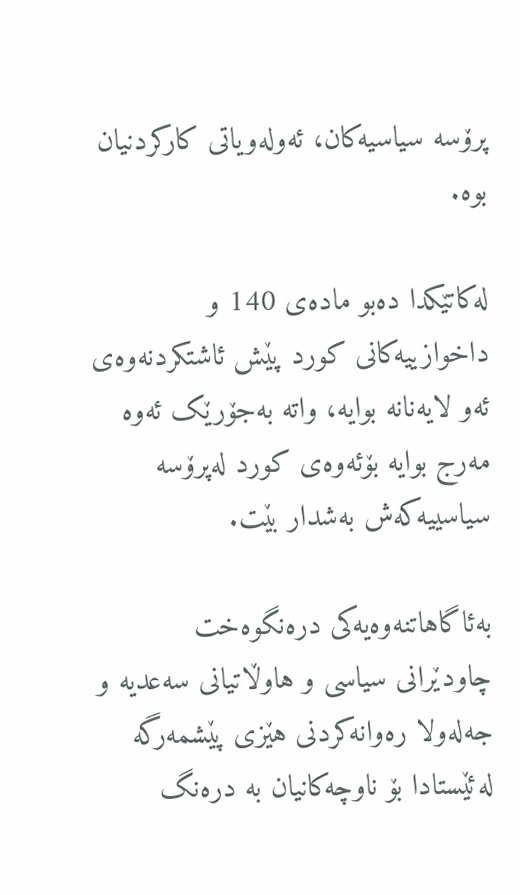پرۆسه‌ سیاسیه‌كان، ئه‌وله‌ویاتی کارکردنیان بوه‌.

له‌کاتێکدا ده‌بو ماده‌ی‌ 140 و داخوازییه‌كانی‌ كورد پێش ئاشتكردنه‌وه‌ی‌ ئه‌و لایه‌نانه‌ بوایه،‌ واته‌ به‌جۆرێک ئه‌وه‌ مه‌رج بوایه‌ بۆئه‌وه‌ی‌ كورد له‌پرۆسه‌ سیاسییه‌كه‌ش به‌شدار بێت.

به‌ئاگاهاتنه‌وه‌یه‌کی دره‌نگوه‌خت
چاودێرانی سیاسی و هاوڵاتیانی سه‌عدیه‌ و جه‌له‌ولا ره‌وانه‌کردنی هێزی پێشمه‌رگه‌ له‌ئێستادا بۆ ناوچه‌کانیان به‌ دره‌نگ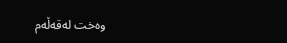وه‌خت له‌قه‌ڵه‌م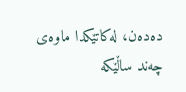ده‌ده‌ن، له‌کاتێکدا ماوه‌ی چه‌ند ساڵێکه‌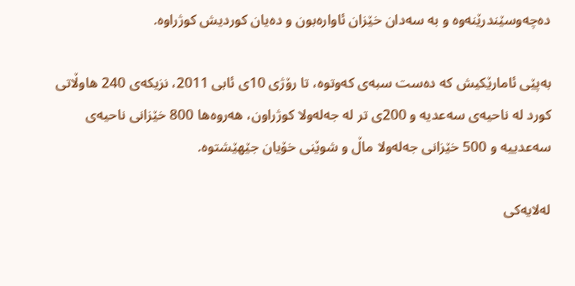ده‌چه‌وسێندرێنه‌وه‌ و به‌ سه‌دان خێزان ئاواره‌بون و ده‌یان کوردیش کوژراوه‌.

به‌پێی ئامارێکیش که‌ ده‌ست سبه‌ی که‌وتوه‌، تا رۆژی 10ی ئابی 2011، نزیكه‌ی 240 هاوڵاتی‌ كورد له‌ ناحیه‌ی‌ سه‌عدیه‌ و 200ی‌ تر له‌ جه‌له‌ولا كوژراون، هه‌روه‌ها 800 خێزانی ناحیه‌ی‌ سه‌عدییه‌ و 500 خێزانی‌ جه‌له‌ولا ماڵ و شوێنی خۆیان جێهێشتوه‌.

له‌لایه‌کی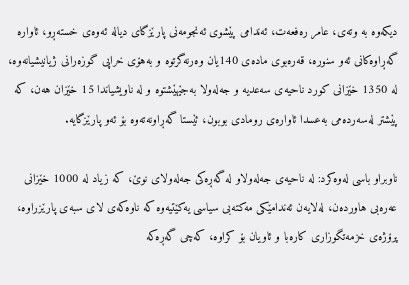دیکه‌وه‌ به‌ وته‌ی، عامر ره‌فعه‌ت، ئه‌ندامی‌ پێشوی‌ ئه‌نجومه‌نی‌ پارێزگای‌ دیاله‌ ئه‌وه‌ی‌ خسته‌ڕو، ئاواره‌ گه‌ڕاوه‌كانی‌ ئه‌و سنوره‌، قه‌ره‌بوی‌ ماده‌ی‌ 140یان وه‌رنه‌گرتوه ‌و به‌هۆی‌ خراپی گوزه‌رانی ژیانیشیانه‌وه‌، له‌ 1350 خێزانی‌ كورد ناحیه‌ی‌ سه‌عدیه ‌و جه‌له‌ولا به‌جێهێشتوه‌ و له‌ ناویشیاندا 15 خێزان هه‌ن، كه‌ پێشتر له‌سه‌رده‌می به‌عسدا ئاواره‌ی‌‌ رومادی‌ بوبون، ئێستا گه‌ڕاونه‌ته‌وه‌ بۆ ئه‌و پارێزگایه‌.

ناوبراو باسی له‌وه‌كرد: له‌ ناحیه‌ی‌ جه‌له‌ولاو له‌ گه‌ڕه‌كی جه‌له‌ولای‌ نوێ،‌ كه‌ زیاد له‌ 1000 خێزانی‌ عه‌ره‌بی‌ هاورده‌ن، له‌لایه‌ن ئه‌ندامێکی مه‌كته‌بی سیاسی یه‌كێتیه‌وه‌ که‌ ناوه‌که‌ی لای سبه‌ی پارێزراوه‌، پرۆژه‌ی‌ خزمه‌تگوزاری‌ كاره‌با و ئاویان بۆ كراوه‌، که‌چی گه‌ڕه‌كه‌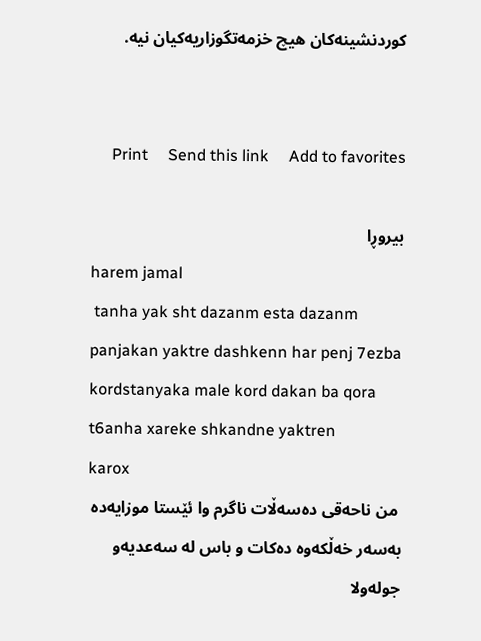كوردنشینه‌كان هیچ خزمه‌تگوزاریه‌كیان نیه‌.


     Print     Send this link     Add to favorites

بیروڕا
harem jamal
 tanha yak sht dazanm esta dazanm panjakan yaktre dashkenn har penj 7ezba kordstanyaka male kord dakan ba qora t6anha xareke shkandne yaktren
karox
 من ناحه‌قی ده‌سه‌ڵات ناگرم وا ئێستا موزایه‌ده‌ به‌سه‌ر خه‌ڵکه‌وه‌ ده‌کات و باس له‌ سه‌عدیه‌و جوله‌ولا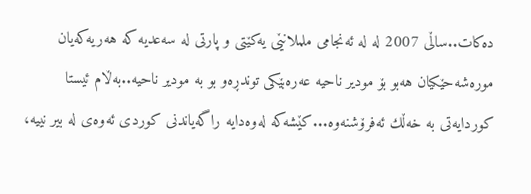ده‌کات..ساڵی 2007 له‌ لە ئەنجامی ململانێی یەكێتی و پارتی لە سەعدیە كە هەریەكەیان مورەشەحێكیان هەبو بۆ مودیر ناحیە عەرەبێكی توندڕەو بو بە مودیر ناحیە..بەڵام ئیستا كوردایەتی بە خەڵك ئەفرۆشنەوە...كێشەكە لەوەدایە راگەیاندنی كوردی ئەوەی لە بیر نییە،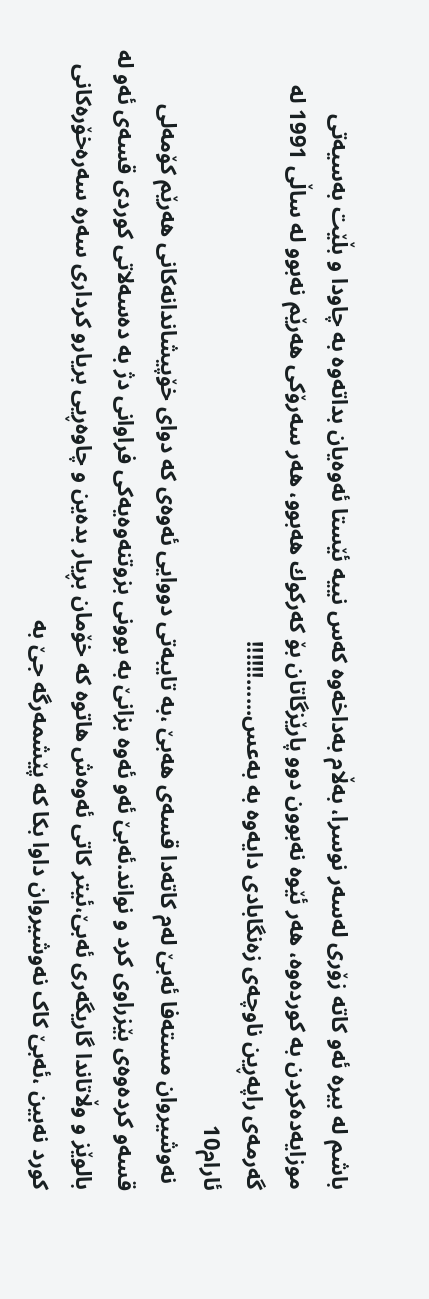باشم لە بیرە ئەو كاتە زۆری لەسەر نوسرا، بەڵام بەداخەوە كەس نییە ئێستا ئەوەیان بداتەوە بە چاودا و بڵێت بەسیەتی موزایەدەكردن بە كوردەوە، هەر ئێوە نەبوون دوو پارێزگاتان بۆ كەركوك هەبوو، هەر سەرۆكی هەرێم نەبوو لە ساڵی 1991 لە گەرمەی راپەڕین ناوچەی زەنگابادی دایەوە بە بەعس......!!!!!!
ئارام10
 نه‌وشیروان مسته‌فا ئه‌بێ له‌م کاته‌دا قسه‌ی هه‌بێ ،به‌ تایبه‌تی دووایی ئه‌وه‌ی که‌ دوای خۆپیشاندانه‌کانی هه‌رێم کۆمه‌لی قسه‌و کرده‌وه‌ی بێزراوی کرد و نواند.ئه‌بێ ئه‌و ئه‌وه‌ بزانێ به‌ بوونی بزوتنه‌وه‌یه‌کی فراوانی دژ به‌ ده‌سه‌لاتی کوردی قسه‌ی ئه‌و له‌ بالوێز و وڵاتاندا گاریگه‌ری ئه‌بێ،ئیتر کاتی ئه‌وه‌ش هاتوه‌ که‌ خۆمان بڕیار بده‌ین و چاوه‌ڕیی بریارو کرداری سه‌ره‌ سه‌ره‌خۆره‌کانی کورد نه‌بین ،ئه‌بێ کاک نه‌وشیروان داوا بکا که‌ پێشمه‌رگه‌ جێ به‌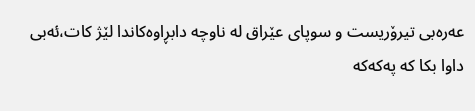عه‌ره‌بی تیرۆریست و سوپای عێراق له‌ ناوچه‌ دابڕاوه‌کاندا لێژ کات،ئه‌بی داوا بکا که‌ په‌که‌که‌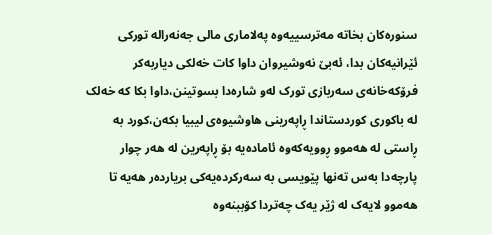سنوره‌کان بخاته‌ مه‌ترسییه‌وه‌ په‌لاماری مالی جه‌نه‌راله‌ تورکی ئێرانیه‌کان بدا، ئه‌بێ نه‌وشیروان داوا کات خه‌لکی دیاربه‌کر فرۆکه‌خانه‌ی سه‌ربازی تورک له‌و شاره‌دا بسوتینن،داوا بکا که‌ خه‌لک له‌ باکوری کوردستاندا ڕاپه‌رینی هاوشیوه‌ی لیبیا بکه‌ن،کورد به‌ ڕاستی له‌ هه‌موو ڕوویه‌که‌وه‌ ئاماده‌یه‌ بۆ ڕاپه‌رین له‌ هه‌ر چوار پارچه‌دا به‌س ته‌نها پێویسی به‌ سه‌رکرده‌یه‌کی بریارده‌ر هه‌یه‌ تا هه‌موو لایه‌ک له‌ ژێر یه‌ک چه‌تردا کۆببنه‌وه‌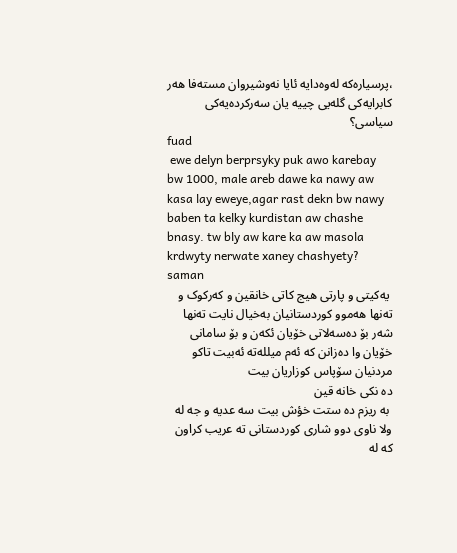،پرسیاره‌که‌ له‌وه‌دایه‌ ئایا نه‌وشیروان مسته‌فا هه‌ر کابرایه‌کی گله‌یی چییه‌ یان سه‌رکرده‌یه‌کی سیاسی؟
fuad
 ewe delyn berprsyky puk awo karebay bw 1000, male areb dawe ka nawy aw kasa lay eweye,agar rast dekn bw nawy baben ta kelky kurdistan aw chashe bnasy. tw bly aw kare ka aw masola krdwyty nerwate xaney chashyety?
saman
 یه‌کیتی و پارتی هیج کاتی خانقین و که‌رکوک و ته‌نها هه‌موو کوردستانیان به‌خیال نایت ته‌نها شه‌ر بۆ ده‌سه‌لاتی خۆیان ئکه‌ن و بۆ سامانی خۆیان وا ده‌زانن که‌ ئه‌م میلله‌ته‌ ئه‌بیت تاکو مردنیان سۆپاس کوزاریان بیت
ده نكى خانه قين
 به ريزم ده ستت خؤش بيت سه عديه و جه له ولا ناوى دوو شارى كوردستانى ته عريب كراون كه له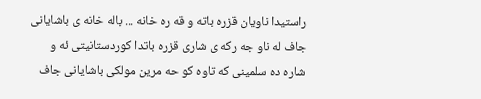راستيدا ناويان قزره باته و قه ره خانه ... باله خانه ى باشايانى جاف له ناو جه ركه ى شارى قزره باتدا كوردستانيتى ئه و شاره ده سلمينى كه تاوه كو حه مرين مولكى باشايانى جاف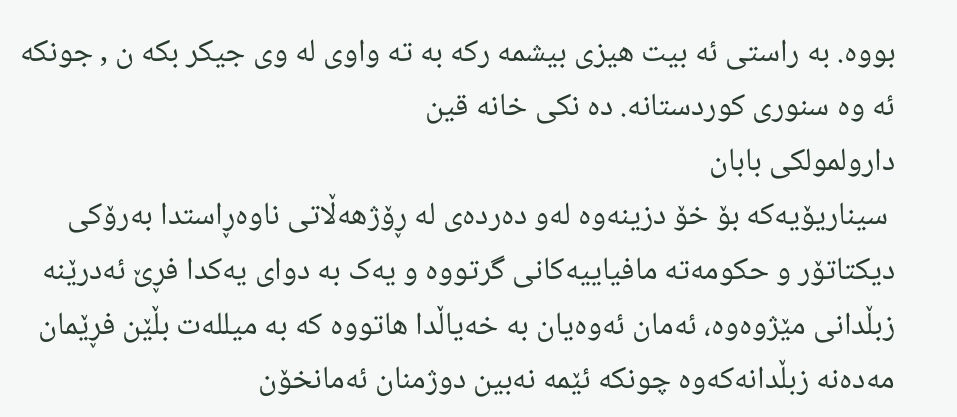بووه. به راستى ئه بيت هيزى بيشمه ركه به ته واوى له وى جيكر بكه ن , جونكه ئه وه سنورى كوردستانه. ده نكى خانه قين
دارولمولکی بابان
 سیناریۆیەکە بۆ خۆ دزینەوە لەو دەردەی لە ڕۆژهەڵاتی ناوەڕاستدا بەرۆکی دیکتاتۆر و حکومەتە مافیاییەکانی گرتووە و یەک بە دوای یەکدا فڕێ ئەدرێنە زبڵدانی مێژوەوە، ئەمان ئەوەیان بە خەیاڵدا هاتووە کە بە میللەت بڵێن فڕێمان مەدەنە زبڵدانەکەوە چونکە ئێمە نەبین دوژمنان ئەمانخۆن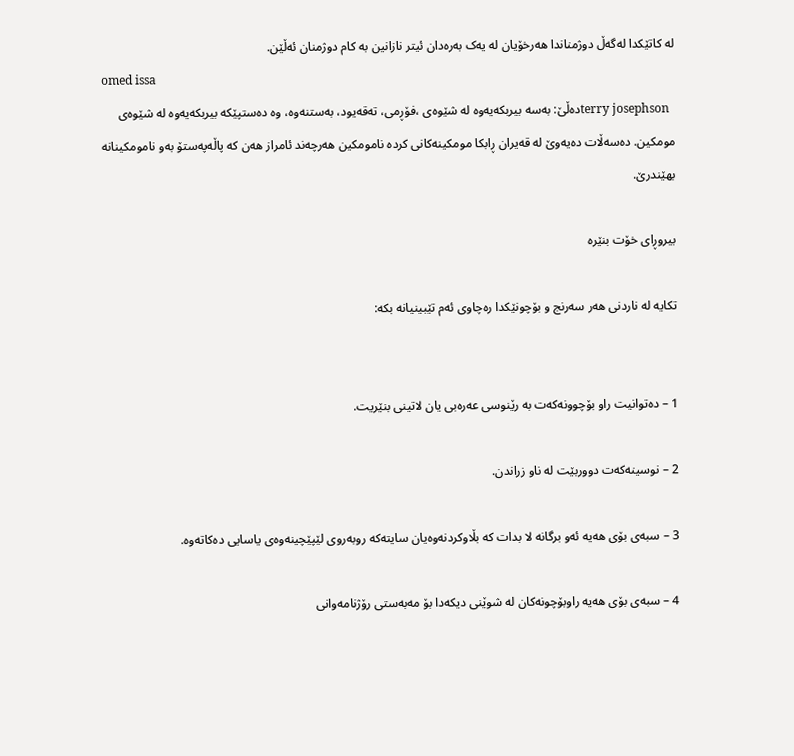لە کاتێکدا لەگەڵ دوژمناندا هەرخۆیان لە یەک بەرەدان ئیتر نازانین بە کام دوژمنان ئەڵێن.
omed issa
  terry josephsonدەڵێ: بەسە بیربکەیەوە لە شێوەی ،فۆڕمی، تەقەیود، بەستنەوە، وە دەستپێکە بیربکەیەوە لە شێوەی مومکین. دەسەڵات دەیەوێ لە قەیران ڕابکا مومکینەکانی کردە نامومکین ھەرچەند ئامراز ھەن کە پاڵەپەستۆ بەو نامومکینانە بھێندرێ.

بیروڕای خۆت بنێره‌

تکایه‌ له‌ ناردنی هه‌ر سه‌رنج و بۆچونێکدا ره‌چاوی ئه‌م تێبینیانه‌ بکه‌:


1 – ده‌توانیت راو بۆچوونه‌که‌ت به‌ رێنوسی عه‌ره‌بی یان لاتینی بنێریت.

2 – نوسینه‌که‌ت دووربێت له‌ ناو زراندن.

3 – سبه‌ی بۆی هه‌یه‌ ئه‌و برگانه‌ لا بدات که‌ بڵاوکردنه‌وه‌یان سایته‌که‌ روبه‌روی لێپێچینه‌وه‌ی یاسایی ده‌کاته‌وه‌.

4 – سبه‌ی بۆی هه‌یه‌ راوبۆچونه‌کان له‌ شوێنی دیکه‌دا بۆ مه‌به‌ستی رۆژنامه‌وانی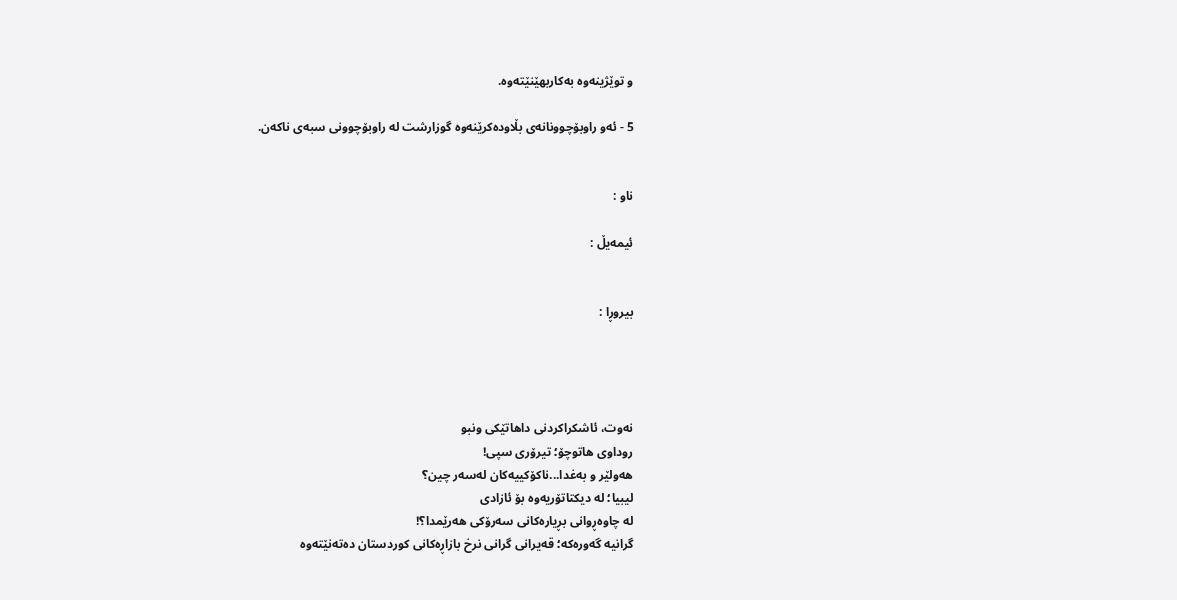و توێژینه‌وه‌ به‌کاربهێنێته‌وه‌.

5 - ئه‌و راوبۆچوونانه‌ی بڵاوده‌کرێنه‌وه‌ گوزارشت له‌ راوبۆچوونی سبه‌ی ناکه‌ن.


ناو :

ئیمه‌یڵ :


بیروڕا :




نه‌وت، ئاشكراكردنی‌ داهاتێكی‌ ونبو
روداوی‌ هاتوچۆ؛ تیرۆری‌ سپی!
هه‌ولێر و به‌غدا...ناکۆکییه‌کان له‌سه‌ر چین؟
لیبیا؛ له‌ دیكتاتۆریه‌وه‌ بۆ ئازادی‌
له‌ چاوه‌ڕوانی بڕیاره‌کانی سه‌رۆکی هه‌رێمدا؟!
گرانیه‌ گه‌وره‌كه‌؛ قه‌یرانی‌ گرانی‌ نرخ بازاڕه‌كانی‌ كوردستان ده‌ته‌نێته‌وه‌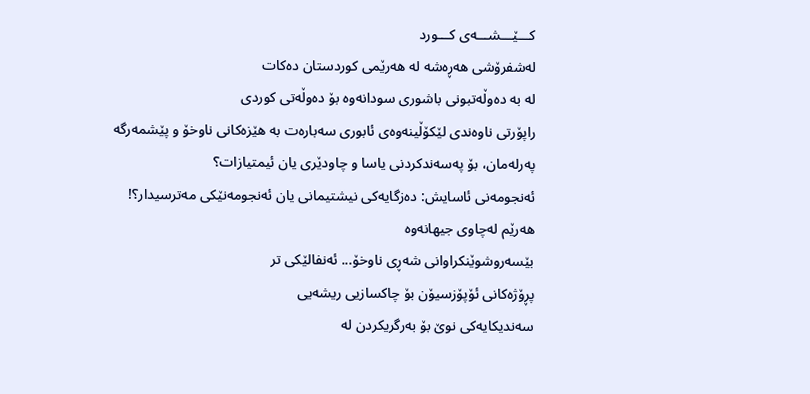كـــێـــشـــه‌ی كـــورد
له‌شفرۆشی‌ هه‌ڕه‌شه‌ له‌ هه‌رێمی‌ كوردستان ده‌كات
له‌ به‌ ده‌وڵه‌تبونی‌ باشوری‌ سودانه‌وه‌ بۆ ده‌وڵه‌تی كوردی‌
راپۆرتی‌ ناوه‌ندی لێكۆڵینه‌وه‌ی‌ ئابوری‌ سه‌باره‌ت به‌ هێزه‌كانی‌ ناوخۆ ‌و پێشمه‌رگه‌
په‌رله‌مان، بۆ په‌سه‌ندکردنی یاسا و چاودێری یان ئیمتیازات؟
ئه‌نجومه‌نی ئاسایش: ده‌زگایه‌کی نیشتیمانی یان ئه‌نجومه‌نێكی‌ مه‌ترسیدار؟!
هه‌رێم له‌چاوی‌ جیهانه‌‌وه‌
بێسه‌روشوێنكراوانی‌ شه‌ڕی‌ ناوخۆ... ئه‌نفالێكی‌ تر
پڕۆژه‌کانی ئۆپۆزسیۆن بۆ چاکسازیی ریشه‌یی
سه‌ندیكایه‌كی‌ نوێ بۆ به‌رگریكردن له‌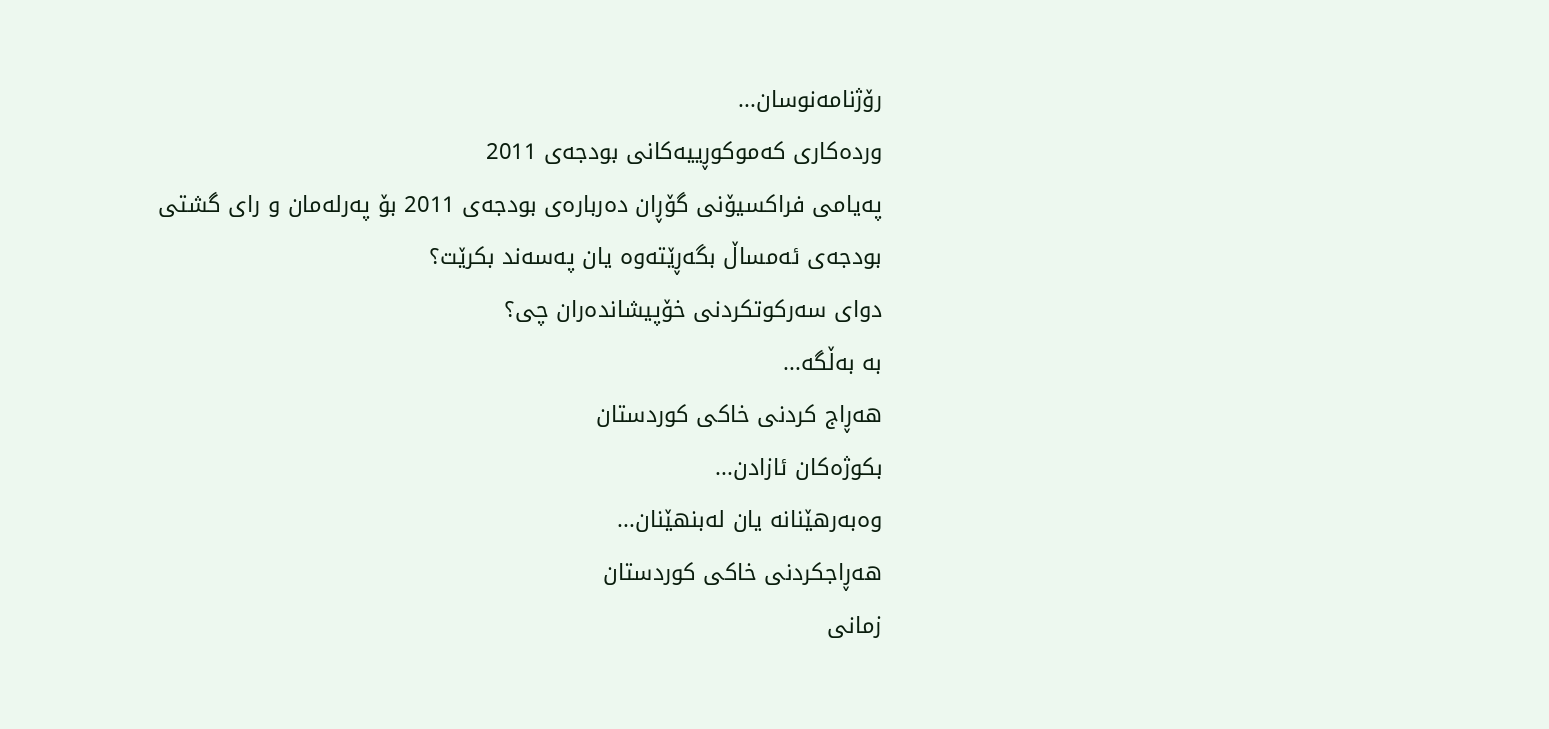رۆژنامه‌نوسان...
ورده‌كاری‌ كه‌موكوڕییه‌كانی‌ بودجه‌ی‌ 2011
په‌یامی‌ فراكسیۆنی‌ گۆڕان ده‌رباره‌ی‌ بودجه‌ی‌ 2011 بۆ په‌رله‌مان و رای‌ گشتی‌
بودجەی ئەمساڵ بگەڕێتەوە یان په‌سه‌ند بكرێت؟
دوای‌ سه‌ركوتكردنی‌ خۆپیشانده‌ران چی‌؟
به‌ به‌ڵگه‌...
هه‌ڕاج كردنی خاكی كوردستان
بکوژه‌کان ئازادن...
وه‌به‌رهێنانه‌ یان له‌بنهێنان...
هه‌ڕاجكردنی‌ خاكی‌ كوردستان
زمانی‌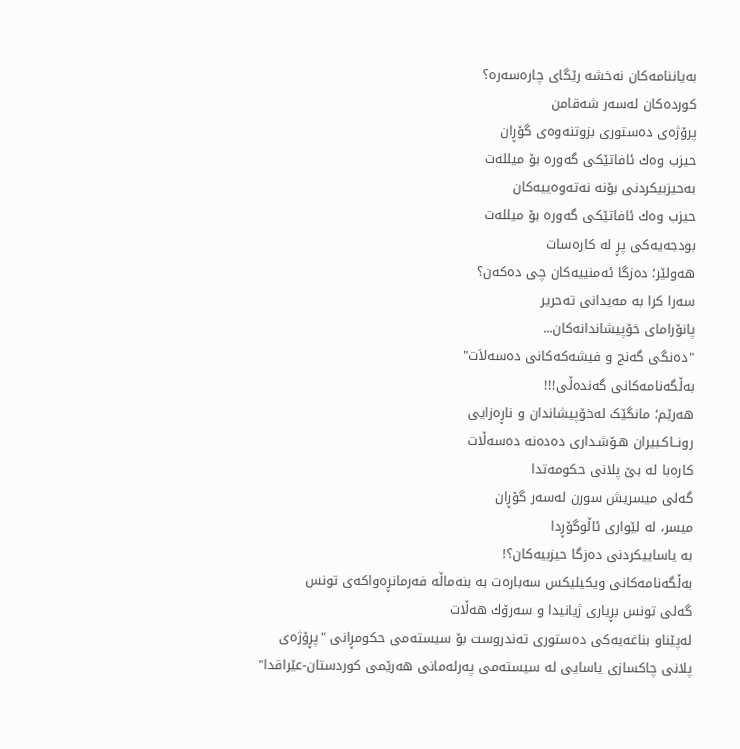به‌یاننامه‌كان نه‌خشه‌ رێگای‌ چاره‌سه‌ره‌؟
كورده‌كان له‌سه‌ر شه‌قامن
پرۆژه‌ی ده‌ستوری بزوتنه‌وه‌ی گۆڕان
حیزب وه‌ك ئافاتێكی‌ گه‌وره‌ بۆ میلله‌ت
به‌حیزبیكردنی‌ بۆنه‌ نه‌ته‌وه‌ییه‌كان
حیزب وەك ئافاتێكی گەورە بۆ میللەت
بودجەیەكی پڕ لە كارەسات
هه‌ولێر؛ ده‌زگا ئه‌منییه‌كان چی‌ ده‌كه‌ن؟
سەرا کرا بە مەیدانی تەحریر
پانۆرامای‌ خۆپیشاندانه‌كان...
"ده‌نگی‌ گه‌نج و فیشه‌كه‌كانی‌ ده‌سه‌لاَت"
به‌ڵگه‌نامه‌كانی‌ گه‌نده‌ڵی‌!!!
هه‌رێم؛ مانگێک له‌خۆپیشاندان و ناڕه‌زایی
رونــاكـبیران هـۆشـداری دەدەنە دەسەڵات
كاره‌با له‌ بێ‌ پلانی‌ حكومه‌تدا
گه‌لی‌ میسریش سورن له‌سه‌ر گۆڕان
میسر، له‌ لێواری ئاڵوگۆڕدا
به‌ یاساییکردنی ده‌زگا حیزبیه‌کان؟!
به‌ڵگه‌نامه‌كانی‌ ویكیلیكس سه‌باره‌ت به‌ بنه‌ماڵه‌ فه‌رمانڕه‌واکه‌ی تونس
گه‌لی تونس بڕیاری ژیانیدا و سه‌رۆك هه‌ڵات
له‌پێناو بناغه‌یه‌كی ده‌ستوری ته‌ندروست بۆ سیسته‌می حكومڕانی "پڕۆژه‌ی پلانی چاكسازی یاسایی له‌ سیسته‌می په‌رله‌مانی هه‌رێمی كوردستان-عێراقدا"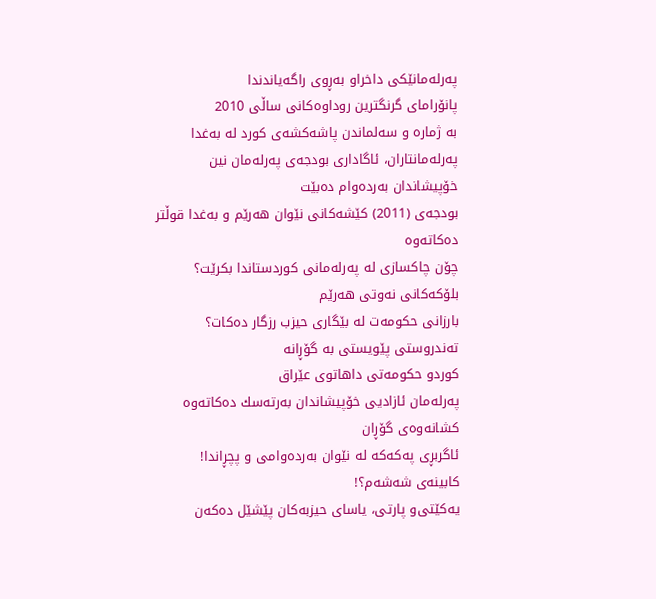په‌رله‌مانێكی‌ داخراو به‌ڕوی‌ راگه‌یاندندا
پانۆرامای گرنگترین روداوه‌کانی ساڵی 2010
به‌ ژماره‌ و سه‌لماندن پاشه‌كشه‌ی‌ كورد له‌ به‌غدا
په‌رله‌مانتاران، ئاگاداری‌ بودجه‌ی‌ په‌رله‌مان نین
خۆپیشاندان به‌رده‌وام ده‌بێت
بودجه‌ی‌ (2011) كێشه‌كانی‌ نێوان هه‌رێم ‌و به‌غدا قوڵتر ده‌كاته‌وه
چۆن چاکسازی له‌ په‌رله‌مانی کوردستاندا بکرێت؟
بلۆکه‌کانی نه‌وتی هه‌رێم
بارزانی‌ حكومه‌ت له‌ بێگاری‌ حیزب رزگار ده‌كات؟
ته‌ندروستی‌ پێویستی به‌ گۆڕانه‌
کوردو حکومه‌تی داهاتوی عێراق
په‌رله‌مان ‌ئازادیی خۆپیشاندان به‌رته‌سك ده‌کاته‌وه‌
كشانه‌وه‌ی‌ گۆڕان
ئاگربڕی‌ په‌كه‌كه‌ له‌ نێوان به‌رده‌وامی‌ و پچڕاندا!
كابینه‌ی‌ شه‌شه‌م؟!
یه‌كێتی‌و پارتی‌، یاسای حیزبه‌كان پێشێل ده‌كه‌ن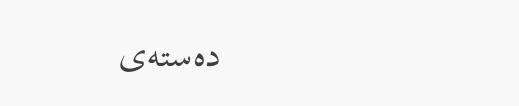ده‌سته‌ی‌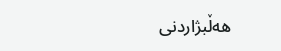هه‌ڵبژاردنی‌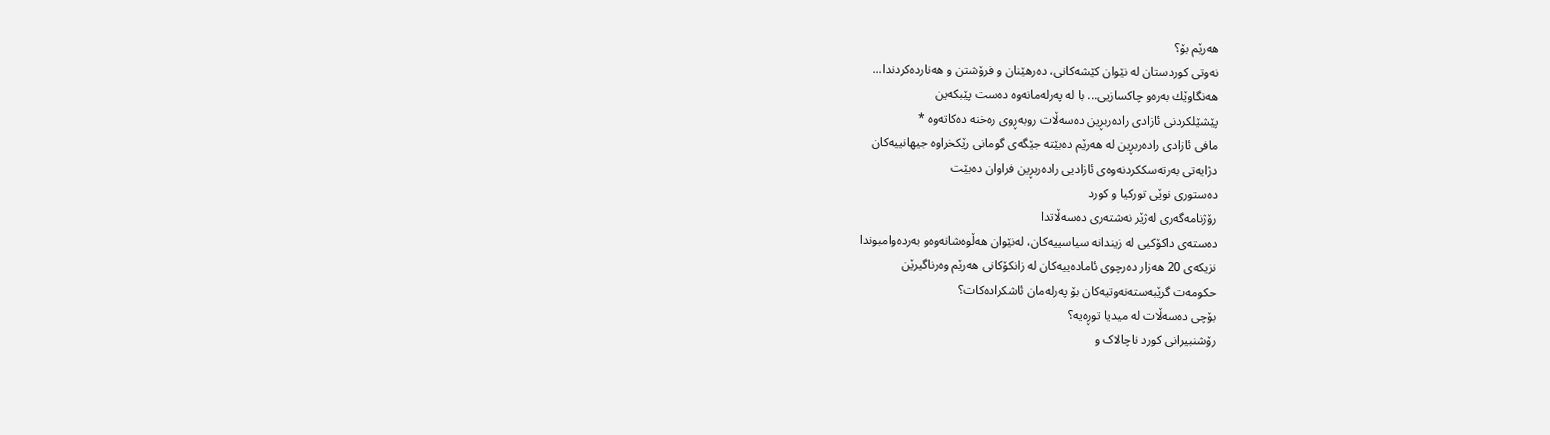هه‌رێم بۆ؟
نەوتی کوردستان لە نێوان کێشەکانی، دەرهێنان و فرۆشتن و هەناردەکردندا...
هه‌نگاوێك به‌ره‌و چاكسازیی‌... با له‌ په‌رله‌مانه‌وه‌ ده‌ست پێبكه‌ین
پێشێلكردنی‌ ئازادی‌ راده‌ربڕین ده‌سه‌ڵات روبه‌ڕوی‌ ره‌خنه‌ ده‌كاته‌وه‌ *
مافی ئازادی‌ راده‌ربڕین له‌ هه‌رێم ده‌بێته‌ جێگه‌ی‌ گومانی‌ رێكخراوه‌ جیهانییه‌كان
دژایه‌تی‌ به‌رته‌سككردنه‌وه‌ی‌ ئازادیی‌ راده‌ربڕین فراوان ده‌بێت
ده‌ستوری‌ نوێی‌ توركیا و كورد
رۆژنامه‌گه‌ری‌ له‌ژێر نه‌شته‌ری‌ ده‌سه‌ڵاتدا
ده‌سته‌ی‌ داكۆكیی‌ له‌ زیندانه‌ سیاسییه‌كان، له‌نێوان هه‌ڵوه‌شانه‌وه‌و به‌رده‌وامبوندا
نزیکه‌ی 20 هه‌زار ده‌رچوی ئاماده‌ییه‌کان له‌ زانكۆكانی هه‌رێم وه‌رناگیرێن
حكومه‌ت گرێبه‌سته‌نه‌وتیه‌كان بۆ په‌رله‌مان ئاشكراده‌كات؟
بۆچی‌ ده‌سه‌ڵات له‌ میدیا توڕه‌یه‌؟
رۆشنبیرانی‌ كورد ناچالاک و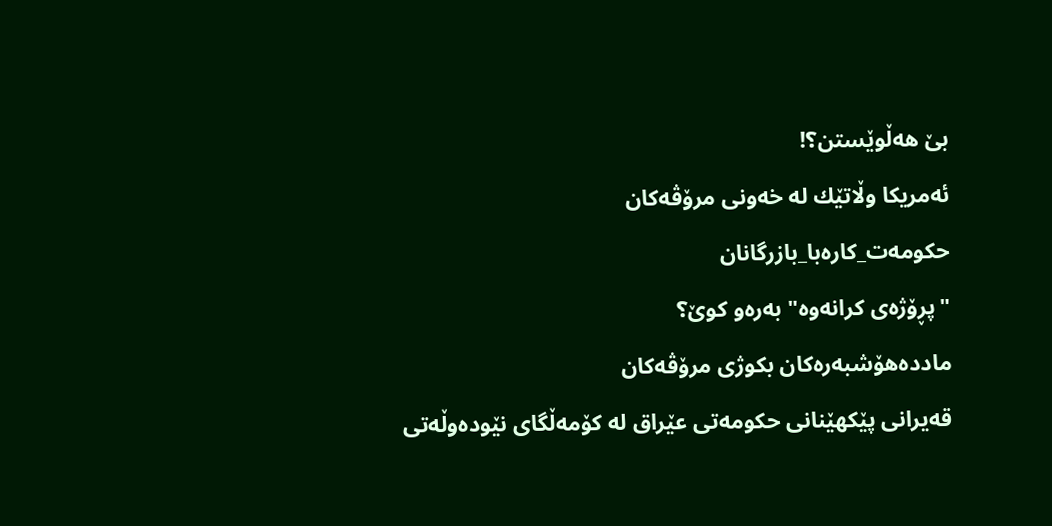بێ هه‌ڵوێستن؟!
ئه‌مریكا وڵاتێك له‌ خه‌ونی‌ مرۆڤه‌كان
حكومه‌ت_كاره‌با_بازرگانان
"پڕۆژه‌ی‌ كرانه‌وه‌" به‌ره‌و كوێ‌؟
مادده‌هۆشبه‌ره‌كان بكوژی‌ مرۆڤه‌كان
قه‌یرانی‌ پێكهێنانی‌ حكومه‌تی‌ عێراق له‌ كۆمه‌ڵگای‌ نێوده‌وڵه‌تی‌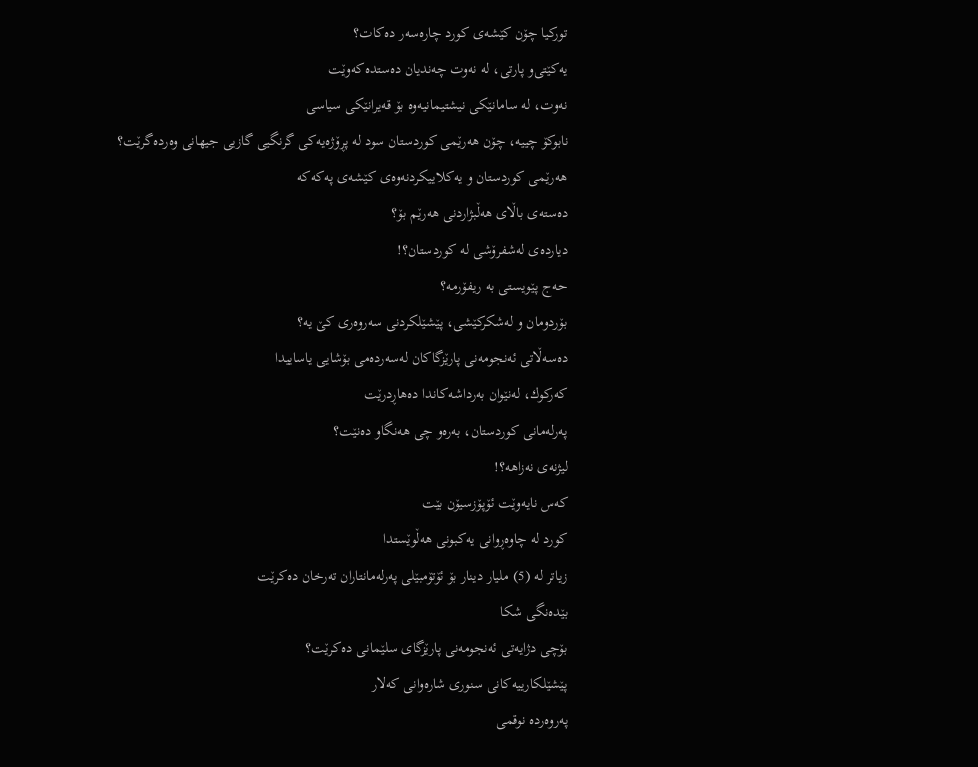توركیا چۆن كێشه‌ی‌ كورد چاره‌سه‌ر ده‌كات؟
یه‌كێتی‌‌و پارتی‌، له‌ نه‌وت چه‌ندیان ده‌ستده‌كه‌وێت
نه‌وت، له‌ سامانێكی نیشتیمانیه‌وه‌ بۆ قه‌یرانێكی سیاسی
نابوكۆ چییه‌، چۆن هه‌رێمی‌ كوردستان سود له‌ پڕۆژه‌یه‌كی‌ گرنگیی‌ گازیی‌ جیهانی‌ وه‌رده‌گرێت؟
هه‌رێمی كوردستان و یه‌كلاییكردنه‌وه‌ی كێشه‌ی په‌كه‌كه‌
ده‌سته‌ی باڵای هه‌ڵبژاردنی هه‌رێم بۆ؟
دیارده‌ی‌ له‌شفرۆشی‌ له‌ كوردستان؟!
حه‌ج پێویستی‌ به‌ ریفۆرمه‌؟
بۆردومان و له‌شكركێشی‌، پێشێلكردنی‌ سه‌روه‌ری‌ كێ یه‌؟
ده‌سه‌ڵاتی ئه‌نجومه‌نی پارێزگاكان له‌سه‌رده‌می بۆشایی یاساییدا
كه‌ركوك، له‌نێوان به‌رداشه‌كاندا ده‌هاڕدرێت
په‌رله‌مانی‌ كوردستان، به‌ره‌و چی‌ هه‌نگاو ده‌نێت؟
لیژنه‌ی‌ نه‌زاهه‌؟!
كه‌س نایه‌وێت ئۆپۆزسیۆن بێت
كورد له‌ چاوه‌ڕوانی یه‌كبونی هه‌ڵوێستدا
زیاتر له‌ (5) ملیار دینار بۆ ئۆتۆمبێلی‌ په‌رله‌مانتاران ته‌رخان ده‌كرێت
بێده‌نگی‌ شكا
بۆچی دژایه‌تی ئه‌نجومه‌نی پارێزگای سلێمانی ده‌كرێت؟
پێشێلكارییه‌كانی‌ سنوری‌ شاره‌وانی‌ كه‌لار
په‌روه‌رده‌ نوقمی‌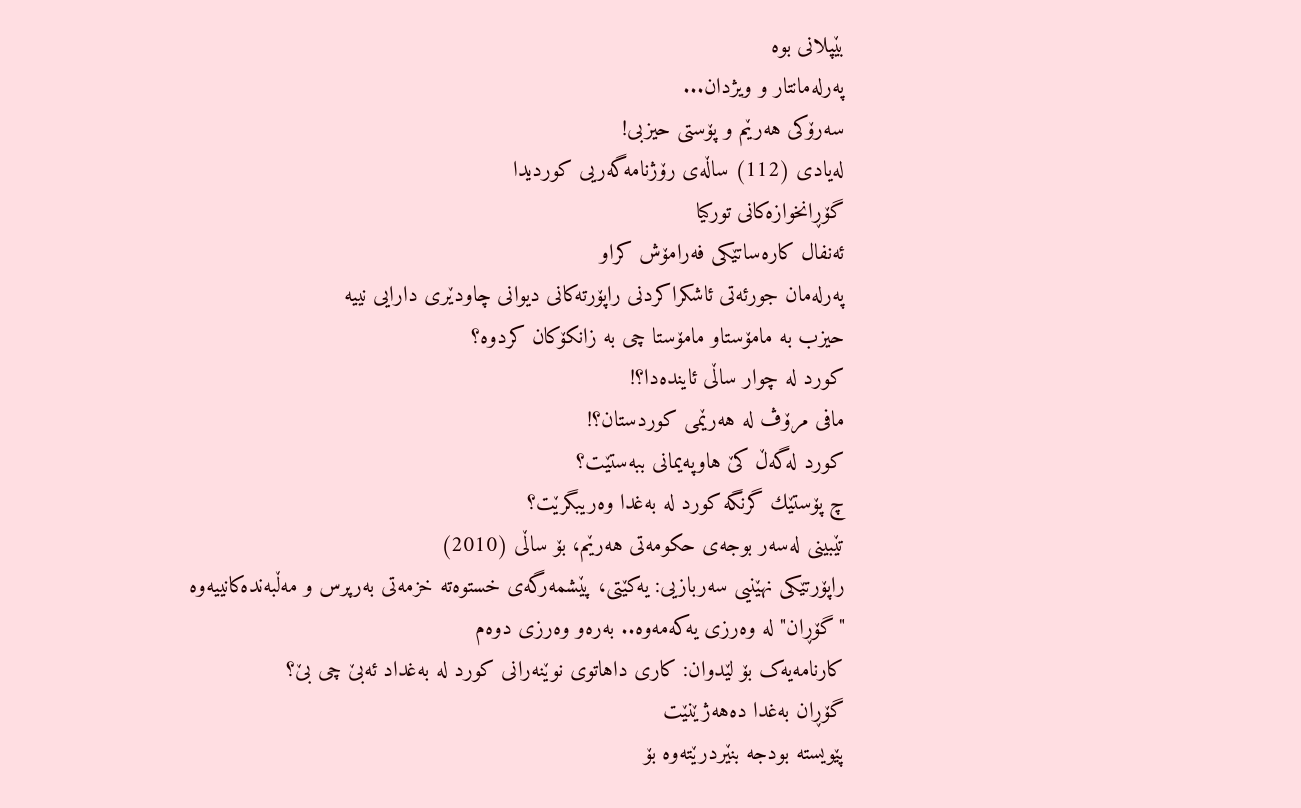بێپلانی‌ بوه‌
په‌رله‌مانتار و ویژدان...
سه‌رۆكی‌ هه‌رێم و پۆستی‌ حیزبی‌!
له‌یادی‌ (112) ساڵه‌ی‌ رۆژنامه‌گه‌ریی‌ كوردیدا
گۆڕانخوازه‌كانی‌ توركیا
ئه‌نفال كاره‌ساتێكی‌ فه‌رامۆش كراو
په‌رله‌مان جورئه‌تی‌ ئاشكراكردنی‌ راپۆرته‌كانی‌ دیوانی‌ چاودێری‌ دارایی‌ نییه‌
حیزب به‌ مامۆستا‌و مامۆستا چی‌ به‌ زانكۆكان كردوه‌؟
كورد له‌ چوار ساڵی ئاینده‌دا؟!
مافی‌ مرۆڤ له‌ هه‌رێمی‌ كوردستان؟!
كورد له‌گه‌ڵ كێ هاوپه‌یمانی ببه‌ستێت؟
چ پۆستێك گرنگه‌ كورد له‌ به‌غدا وه‌ریبگرێت؟
تێبینی‌ له‌سه‌ر بوجه‌ی‌ حكومه‌تی‌ هه‌رێم، بۆ ساڵی‌ (2010)
راپۆرتێكی‌ نهێنیی‌ سه‌ربازیی‌: یه‌كێتی‌، پێشمه‌رگه‌ی‌ خستوه‌ته‌ خزمه‌تی‌ به‌رپرس ‌و مه‌ڵبه‌نده‌كانییه‌وه‌
"گۆڕان" له‌ وه‌رزی‌ یه‌كه‌مه‌وه‌.. به‌ره‌و وه‌رزی‌ دوه‌م
کارنامه‌یه‌ک بۆ لێدوان: کاری داهاتوی نوێنه‌رانی کورد له‌ به‌غداد ئه‌بێ چی بێ؟
گۆڕان به‌غدا ده‌هه‌ژێنێت
پێویسته‌ بودجه‌ بنێردرێته‌وه‌ بۆ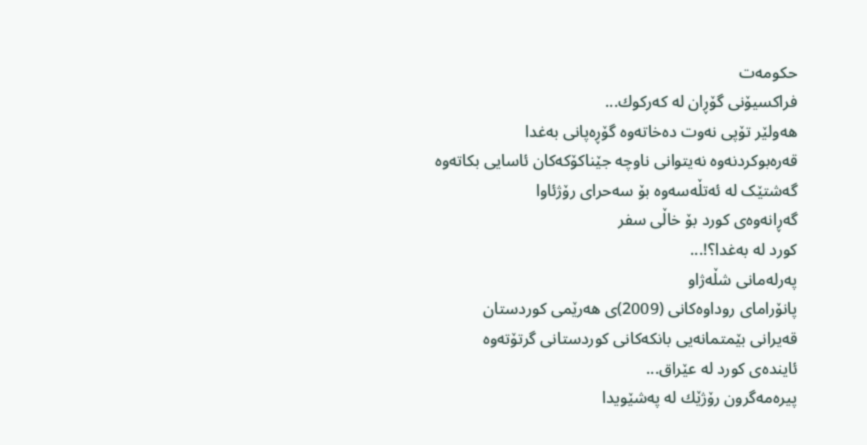حكومه‌ت
فراكسیۆنی‌ گۆڕان له‌ كه‌ركوك...
هه‌ولێر تۆپی‌ نه‌وت ده‌خاته‌وه‌ گۆڕه‌پانی‌ به‌غدا
قه‌ره‌بوكردنه‌وه‌ نه‌یتوانی ناوچه‌ جێناكۆكه‌كان ئاسایی‌ بكاته‌وه‌
گه‌شتێک له‌ ئه‌تڵه‌سه‌وه‌ بۆ سه‌حرای رۆژئاوا
گه‌ڕانه‌وه‌ی‌ كورد بۆ خاڵی‌ سفر
كورد له‌ به‌غدا؟!...
په‌رله‌مانی‌ شڵه‌ژاو
پانۆرامای‌ روداوه‌كانی‌ (2009)ی‌ هه‌رێمی‌ كوردستان
قه‌یرانی بێمتمانه‌یی بانكه‌كانی‌ كوردستانی‌ گرتۆته‌وه‌
ئاینده‌ی‌ كورد له‌ عێراق...
پیره‌مه‌گرون رۆژێك له‌ په‌شێویدا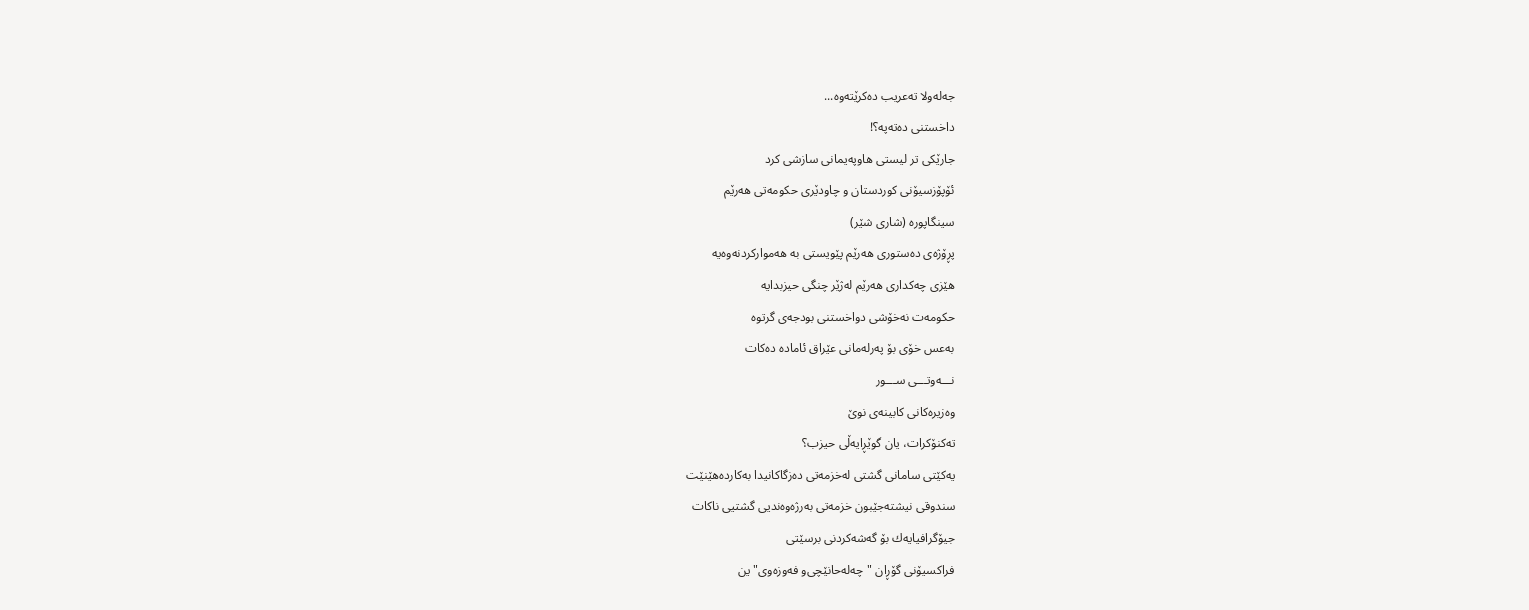جه‌له‌ولا ته‌عریب ده‌كرێته‌وه‌...
داخستنی‌ ده‌ته‌په‌؟!
جارێكی تر لیستی هاوپه‌یمانی سازشی كرد
ئۆپۆزسیۆنی‌ كوردستان و چاودێری‌ حكومه‌تی‌ هه‌رێم
سینگاپوره‌ (شاری شێر)
پڕۆژه‌ی‌ ده‌ستوری‌ هه‌رێم پێویستی‌ به‌ هه‌مواركردنه‌وه‌یه‌
هێزی‌ چه‌كداری‌ هه‌رێم له‌ژێر چنگی‌ حیزبدایه‌
حكومه‌ت نه‌خۆشی‌ دواخستنی‌ بودجه‌ی‌ گرتوه‌
به‌عس خۆی‌ بۆ په‌رله‌مانی‌ عێراق ئاماده‌ ده‌كات
نـــه‌وتـــی‌ ســـور
وه‌زیره‌كانی‌ كابینه‌ی‌ نوێ‌
ته‌كنۆكرات، یان گوێڕایه‌ڵی‌ حیزب؟
یه‌كێتی‌ سامانی‌ گشتی‌ له‌خزمه‌تی‌ ده‌زگاكانیدا به‌كارده‌هێنێت
سندوقی‌ نیشته‌جێبون خزمه‌تی‌ به‌رژه‌وه‌ندیی‌ گشتیی‌ ناكات
جیۆگرافیایه‌ك بۆ گه‌شه‌كردنی‌ برسێتی‌
فراكسیۆنی‌ گۆڕان "چه‌له‌حانێچی‌‌و فه‌وزه‌وی‌"ین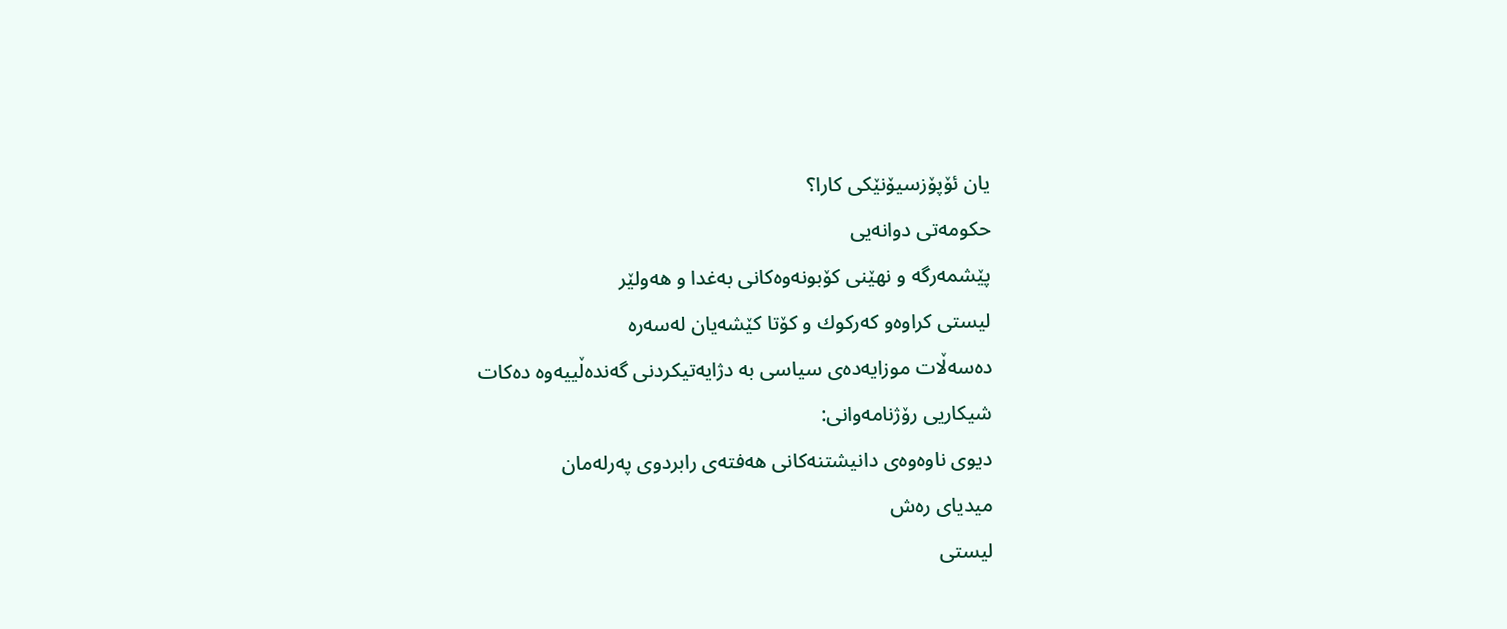یان ئۆپۆزسیۆنێكی‌ كارا؟
حكومه‌تی‌ دوانه‌یی‌
پێشمه‌رگه‌ و نهێنی‌ كۆبونه‌وه‌كانی‌ به‌غدا و هه‌ولێر
لیستی‌ كراوه‌‌و كه‌ركوك ‌و كۆتا كێشه‌یان له‌سه‌ره‌
ده‌سه‌ڵات موزایه‌ده‌ی‌ سیاسی‌ به‌ دژایه‌تیكردنی‌ گه‌نده‌ڵییه‌وه‌ ده‌كات
شیكاریی رۆژنامه‌وانی‌:
دیوی‌ ناوه‌وه‌ی‌ دانیشتنه‌كانی‌ هه‌فته‌ی‌ رابردوی‌ په‌رله‌مان
میدیای‌ ره‌ش
لیستی‌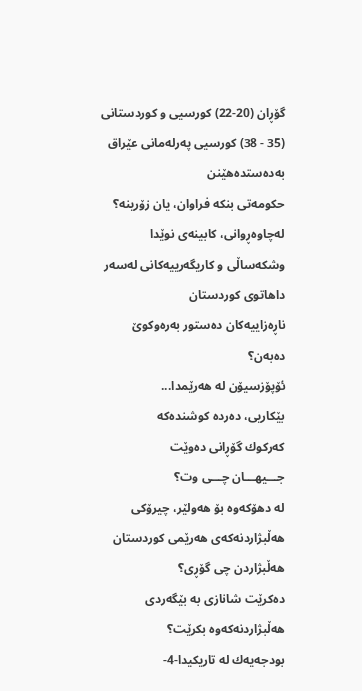گۆڕان (20-22) كورسیی‌ و كوردستانی‌ (35 - 38) كورسیی په‌رله‌مانی‌ عێراق به‌ده‌ستده‌هێنن
حكومه‌تی‌ بنكه‌ فراوان، یان زۆرینه‌؟
له‌چاوه‌ڕوانی، كابینه‌ی‌ نوێدا
وشکه‌ساڵی ‌و کاریگه‌رییه‌کانی له‌سه‌ر داهاتوی کوردستان
ناڕه‌زاییه‌كان ده‌ستور به‌ره‌وكوێ‌ ده‌به‌ن؟
ئۆپۆزسیۆن له‌ هه‌رێمدا...
بێكاریی‌، ده‌رده‌ كوشنده‌كه‌
كه‌ركوك گۆڕانی‌ ده‌وێت
جـــیهـــان چـــی‌ ‌وت؟
له‌ دهۆكه‌وه‌ بۆ هه‌ولێر، چیرۆكی‌ هه‌ڵبژاردنه‌كه‌ی‌ هه‌رێمی‌ كوردستان
هه‌ڵبژاردن چی‌ گۆڕی‌؟
ده‌كرێت شانازی‌ به‌ بێگه‌ردی‌ هه‌ڵبژاردنه‌كه‌وه‌ بكرێت؟
بودجه‌یه‌ك له‌ تاریكیدا-4-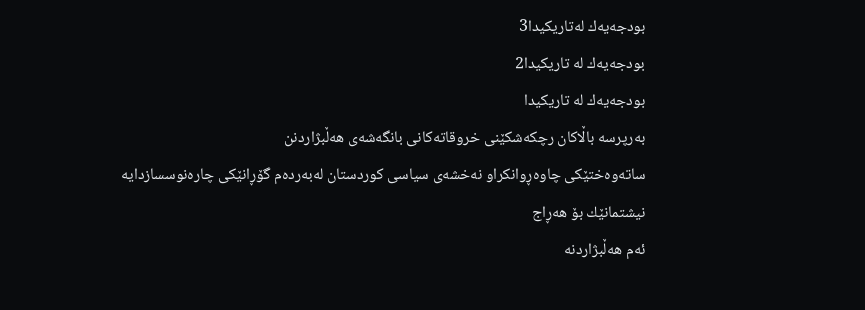بودجه‌یه‌ك له‌تاریكیدا3
بودجه‌یه‌ك له‌ تاریكیدا2
بودجه‌یه‌ك له‌ تاریكیدا
به‌رپرسه‌ باڵاكان رچكه‌شكێنی خروقاته‌كانی‌ بانگه‌شه‌ی‌ هه‌ڵبژاردنن
ساته‌وه‌ختێكی‌ چاوه‌ڕوانكراو نه‌خشه‌ی‌ سیاسی‌ كوردستان له‌به‌رده‌م گۆڕانێكی‌ چاره‌نوسسازدایه‌
نیشتمانێك بۆ هه‌ڕاج
ئه‌م هه‌ڵبژاردنه‌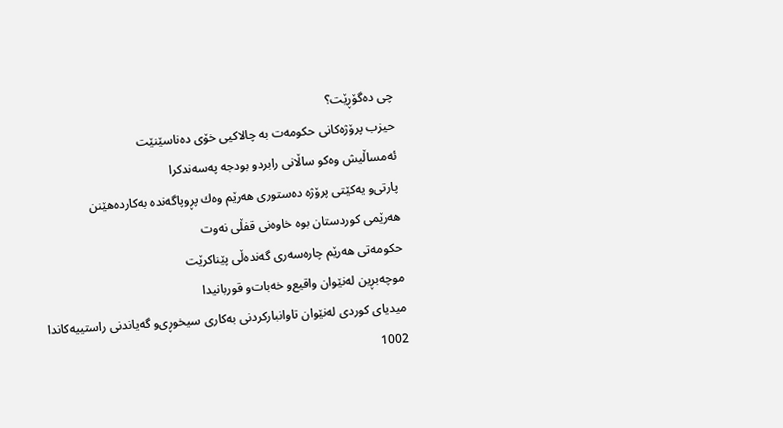چی‌ ده‌گۆڕێت؟
حیزب پرۆژه‌كانی‌ حكومه‌ت به‌ چالاكیی خۆی ده‌ناسێنێت
ئه‌مساڵیش وه‌كو ساڵانی‌ رابردو بودجه‌ په‌سه‌ندكرا
پارتی‌‌و یه‌كێتی‌ پرۆژه‌ ده‌ستوری‌ هه‌رێم وه‌ك پڕوپاگه‌نده‌ به‌كارده‌هێنن
هه‌رێمی‌ كوردستان بوه‌ خاوه‌نی‌ قفڵی‌ نه‌وت
حكومه‌تی‌ هه‌رێم چاره‌سه‌ری‌ گه‌نده‌ڵی‌ پێناكرێت
موچه‌بڕین له‌نێوان واقیع‌و خه‌بات‌و قوربانیدا
میدیای‌ كوردی‌ له‌نێوان تاوانباركردنی‌ به‌كاری‌ سیخوڕی‌‌و گه‌یاندنی‌ راستییه‌كاندا
1002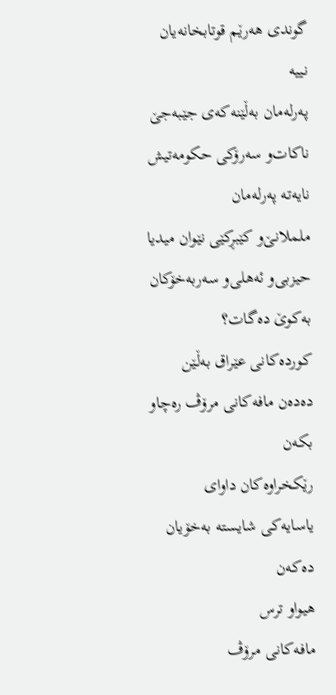گوندی‌ هه‌رێم قوتابخانه‌یان نییه‌
په‌رله‌مان به‌ڵێنه‌كه‌ی‌ جێبه‌جێ‌ ناكات‌و سه‌رۆكی‌ حكومه‌تیش نایه‌ته‌ په‌رله‌مان
ململانێ‌و كێبڕكێی نێوان میدیا حیزبی‌و ئه‌هلی‌و سه‌ربه‌خۆكان به‌كوێ ده‌گات؟
كورده‌كانی عێراق به‌ڵێن ده‌ده‌ن مافه‌كانی مرۆڤ ره‌چاو بكه‌ن
رێكخراوه‌كان داوای‌ یاسایه‌كی‌ شایسته‌ به‌خۆیان ده‌كه‌ن
هیواو ترس
مافه‌كانی‌ مرۆڤ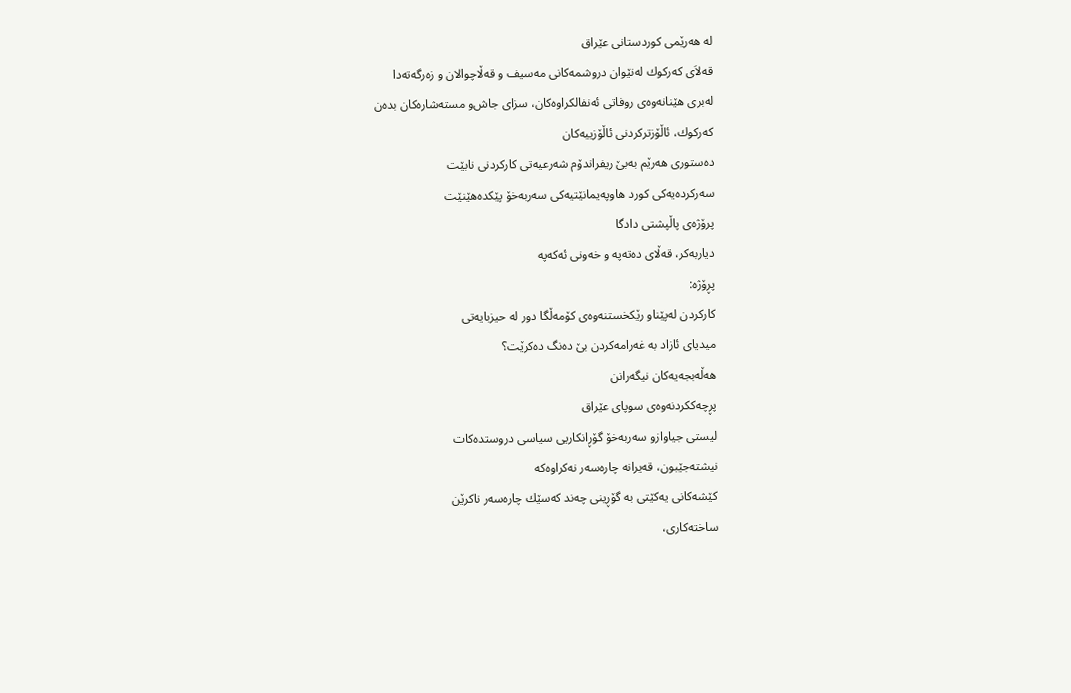له‌ هه‌رێمی‌ كوردستانی‌ عێراق
قه‌لاَی كه‌ركوك له‌نێوان دروشمه‌كانی مه‌سیف و قه‌ڵاچوالان و زه‌رگه‌ته‌دا
له‌بری هێنانه‌وه‌ی روفاتی ئه‌نفالكراوه‌كان، سزای جاش‌و مسته‌شاره‌كان بده‌ن
كه‌ركوك، ئاڵۆزتركردنی ئاڵۆزییه‌كان
ده‌ستوری‌ هه‌رێم به‌بێ‌ ریفراندۆم شه‌رعیه‌تی‌ كاركردنی‌ نابێت
سه‌ركرده‌یه‌كی كورد هاوپه‌یمانێتیه‌کی سه‌ربه‌خۆ پێكده‌هێنێت
پرۆژه‌ی‌ پاڵپشتی‌ دادگا
دیاربه‌كر، قه‌ڵای‌ ده‌ته‌په‌ ‌و خه‌ونی‌ ئه‌كه‌په‌
پڕۆژه‌:
کارکردن له‌پێناو رێکخستنه‌وه‌ی کۆمه‌ڵگا دور له‌ حیزبایه‌تی
میدیای‌ ئازاد به‌ غه‌رامه‌كردن بێ‌ ده‌نگ ده‌كرێت؟
هه‌ڵه‌بجه‌یه‌كان نیگه‌رانن
پڕچه‌ككردنه‌وه‌ی سوپای عێراق
لیستی‌ جیاواز‌و سه‌ربه‌خۆ گۆڕانكاریی‌ سیاسی‌ دروستده‌كات
نیشته‌جێبون، قه‌یرانه‌ چاره‌سه‌ر نه‌كراوه‌كه‌
كێشه‌كانی‌ یه‌كێتی‌ به‌ گۆڕینی‌ چه‌ند كه‌سێك چاره‌سه‌ر ناكرێن
ساخته‌كاری‌،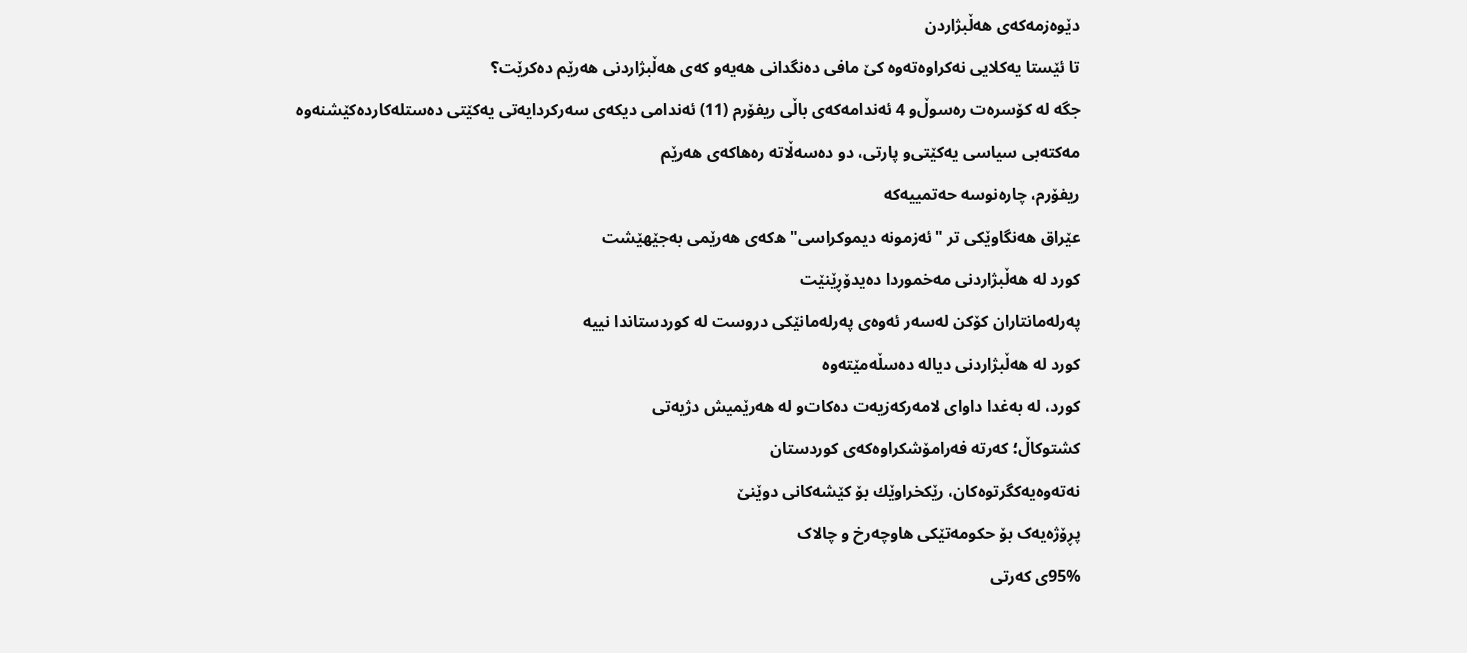دێوه‌زمه‌كه‌ی‌ هه‌ڵبژاردن
تا ئێستا یه‌كلایی‌ نه‌كراوه‌ته‌وه‌ كێ‌ مافی‌ ده‌نگدانی‌ هه‌یه‌‌و كه‌ی‌ هه‌ڵبژاردنی‌ هه‌رێم ده‌كرێت؟
جگه‌ له‌ كۆسره‌ت ره‌سوڵ‌و 4 ئه‌ندامه‌كه‌ی‌ باڵی‌ ریفۆرم (11) ئه‌ندامی‌ دیكه‌ی‌ سه‌ركردایه‌تی‌ یه‌كێتی‌ ده‌ستله‌كارده‌كێشنه‌وه‌
مه‌كته‌بی‌ سیاسی‌ یه‌كێتی‌‌و پارتی‌، دو ده‌سه‌ڵاته‌ ره‌هاكه‌ی‌ هه‌رێم
ریفۆرم، چاره‌نوسه‌ حه‌تمییه‌كه‌
عێراق هه‌نگاوێكی‌ تر "ئه‌زمونه‌ دیموكراسی"ه‌كه‌ی‌ هه‌رێمی‌ به‌جێهێشت
كورد له‌ هه‌ڵبژاردنی‌ مه‌خموردا ده‌یدۆڕێنێت
په‌رله‌مانتاران كۆكن له‌سه‌ر ئه‌وه‌ی‌ په‌رله‌مانێكی‌ دروست له‌ كوردستاندا نییه‌
كورد له‌ هه‌ڵبژاردنی‌ دیاله‌ ده‌سڵه‌مێته‌وه‌
كورد، له‌ به‌غدا داوای‌ لامه‌ركه‌زیه‌ت ده‌كات‌و له‌ هه‌رێمیش دژیه‌تی‌
كشتوكاڵ‌؛ كه‌رته‌ فه‌رامۆشكراوه‌كه‌ی‌ كوردستان
نه‌ته‌وه‌یه‌كگرتوه‌كان، رێكخراوێك بۆ كێشه‌كانی‌ دوێنێ‌
پڕۆژه‌یه‌ک بۆ حکومه‌تێکی هاوچه‌رخ و چالاک
95%ی‌ كه‌رتی‌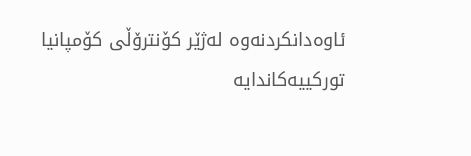ئاوه‌دانكردنه‌وه‌ له‌ژێر كۆنترۆڵی‌ كۆمپانیا توركییه‌كاندایه‌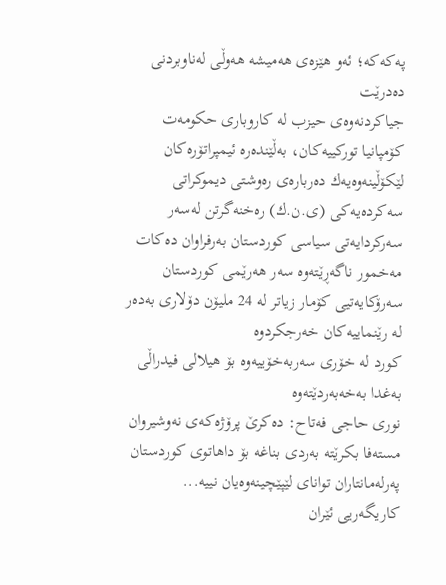په‌كه‌كه‌؛ ئه‌و هێزه‌ی‌ هه‌میشه‌ هه‌وڵی‌ له‌ناوبردنی‌ ده‌درێت
جیاكردنه‌وه‌ی‌ حیزب له‌ كاروباری‌ حكومه‌ت
كۆمپانیا توركییه‌كان، به‌ڵێنده‌ره‌ ئیمپراتۆره‌كان
لێکۆڵینه‌وه‌یه‌ك‌ ده‌رباره‌ی ره‌وشتی دیموکراتی
سه‌كرده‌یه‌كی (ی‌.ن.ك) ره‌خنه‌گرتن له‌سه‌ر سه‌ركردایه‌تی‌ سیاسی كوردستان به‌رفراوان ده‌كات
مه‌خمور ناگه‌ڕێته‌وه‌ سه‌ر هه‌رێمی‌ كوردستان
سه‌رۆكایه‌تیی‌ كۆمار زیاتر له‌ 24 ملیۆن دۆلاری‌ به‌ده‌ر له‌ رێنماییه‌كان خه‌رجكردوه‌
كورد له‌ خۆری‌ سه‌ربه‌خۆییه‌وه‌ بۆ هیلالی‌ فیدراڵی‌
به‌غدا به‌خه‌به‌ردێته‌وه‌
نوری‌ حاجی‌ فه‌تاح: ده‌كرێ‌ پرۆژه‌كه‌ی‌ نه‌وشیروان مسته‌فا بكرێته‌ به‌ردی‌ بناغه‌ بۆ داهاتوی‌ كوردستان
په‌رله‌مانتاران توانای‌ لێپێچینه‌وه‌یان نییه‌...
كاریگه‌ریی ئێران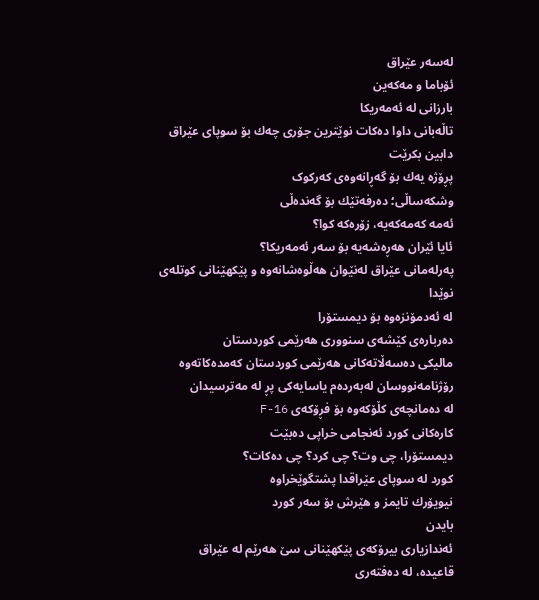له‌سه‌ر عێراق
ئۆباما و مه‌كه‌ین
بارزانی‌ له‌ ئه‌مه‌ریكا
تاڵه‌بانی‌ داوا ده‌كات نوێترین جۆری‌ چه‌ك بۆ سوپای‌ عێراق دابین بكرێت
پڕۆژه یه‌ك‌ بۆ گه‌ڕانه‌وه‌ی که‌رکوک
وشكه‌ساڵی‌؛ ده‌رفه‌تێك بۆ گه‌نده‌ڵی‌
ئه‌مه‌ كه‌مه‌كه‌یه‌، زۆره‌كه‌ كوا؟
ئایا ئێران‌ هه‌ڕه‌شه‌یه‌ بۆ سه‌ر ئه‌مه‌ریكا؟
په‌رله‌مانی‌ عێراق له‌نێوان هه‌ڵوه‌شانه‌وه‌ ‌و پێكهێنانی‌ كوتله‌ی‌ نوێدا
له‌ ئه‌دمۆنزه‌وه‌ بۆ دیمستۆرا
ده‌رباره‌ی‌ كێشه‌ی‌ سنووری‌ هه‌رێمی‌ كوردستان
مالیكی‌ ده‌سه‌ڵاته‌كانی‌ هه‌رێمی‌ كوردستان كه‌مده‌كاته‌وه‌
رۆژنامه‌نووسان له‌به‌رده‌م یاسایه‌كی‌ پڕ له‌ مه‌ترسیدان
له‌ ده‌مانچه‌ی‌ كڵۆكه‌وه‌ بۆ فڕۆكه‌ی‌ F-16
كاره‌كانی‌ كورد ئه‌نجامی‌ خراپی‌ ده‌بێت
دیمستۆرا، چی‌ وت؟ چی كرد؟ چی ده‌كات؟
كورد له‌ سوپای‌ عێراقدا پشتگوێخراوه‌
نیویۆرك تایمز و هێرش بۆ سه‌ر كورد
بایدن
ئه‌ندازیاری بیرۆکه‌ی پێکهێنانی سێ هه‌رێم له‌ عێراق
قاعیده‌، له‌ ده‌فته‌ری‌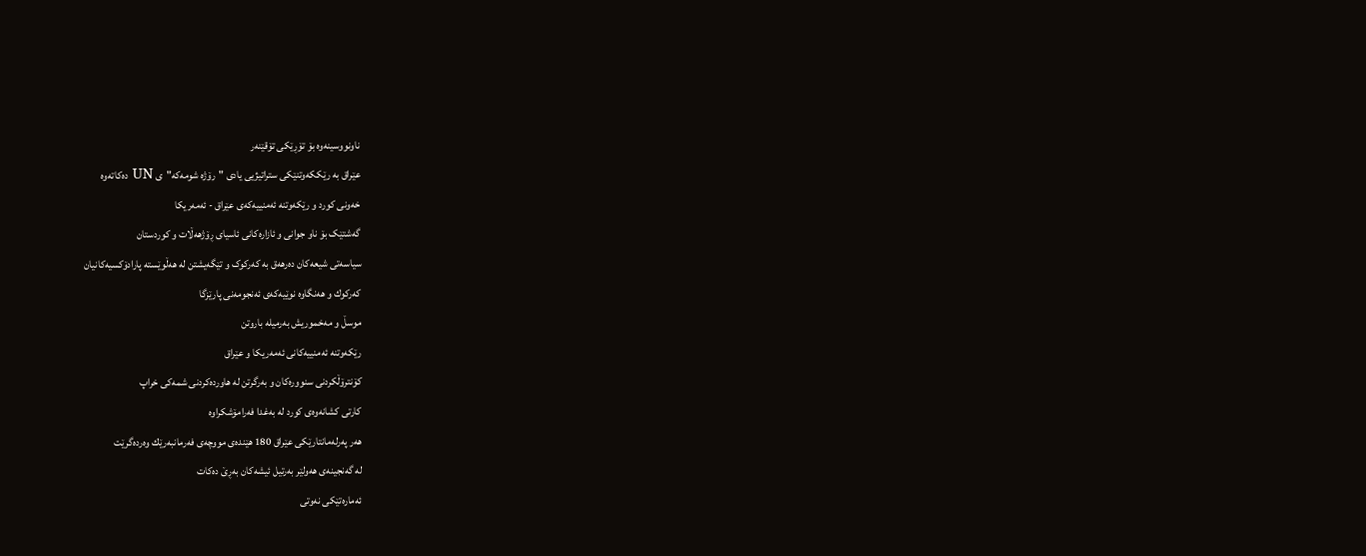ناونووسینه‌وه‌ بۆ تۆڕێكی‌ تۆقێنه‌ر
عێراق به‌ رێككه‌وتنێكی‌ ستراتیژیی‌ یادی‌ "رۆژه‌ شومه‌كه‌"ی‌ UN ده‌كاته‌وه‌
خه‌ونی‌ كورد و رێكه‌وتنه‌ ئه‌منییه‌كه‌ی‌ عێراق - ئه‌مه‌ریكا
گه‌شتێک بۆ‌ ناو جوانی و ئازاره‌کانی ئاسیای ڕۆژهه‌ڵات و کوردستان
سیاسه‌تی شیعه‌کان ده‌رهه‌ق به‌ که‌رکوک و تێگه‌یشتن له‌ هه‌ڵوێسته‌ پارادۆکسیه‌کانیان‌
كه‌ركوك و هه‌نگاوه‌ نوێیه‌كه‌ی ئه‌نجومه‌نی پارێزگا
موسڵ و مه‌خموریش به‌رمیله‌ باروتن
رێكه‌وتنه‌ ئه‌منییه‌كانی‌ ئه‌مه‌ریكا و عێراق
كۆنترۆڵكردنی سنووره‌كان و به‌رگرتن له‌ هاورده‌كردنی شمه‌كی خراپ
كارتی‌ كشانه‌وه‌ی‌ كورد له‌ به‌غدا فه‌رامۆشكراوه‌
هه‌ر په‌رله‌مانتارێكی‌ عێراق 180 هێنده‌ی‌ مووچه‌ی‌ فه‌رمانبه‌رێك وه‌رده‌گرێت
له‌ گه‌نجینه‌ی هه‌ولێر به‌رتیل ئیشه‌كان به‌ڕێ‌ ده‌كات
ئه‌ماره‌تێكی‌ نه‌وتی‌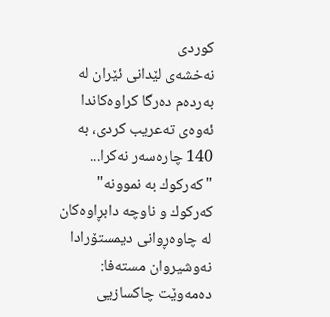كوردی‌
نه‌خشه‌ی لێدانی ئێران له‌ به‌رده‌م ده‌رگا كراوه‌كاندا
ئه‌وه‌ی‌ ته‌عریب كردی‌، به‌ 140 چاره‌سه‌ر نه‌كرا...
"كه‌ركوك به‌ نموونه‌"
كه‌ركوك و ناوچه‌ دابڕاوه‌كان له‌ چاوه‌ڕوانی دیمستۆرادا
نه‌وشیروان مسته‌فا: ده‌مه‌وێت چاكسازیی‌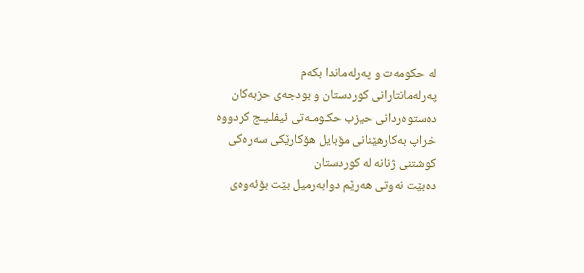له‌ حكومه‌ت و په‌رله‌ماندا بكه‌م
په‌رله‌مانتارانی كوردستان و بودجه‌ی حزبه‌كان
ده‌ستوه‌ردانی‌ حیزب حكـومـه‌تی‌ ئیفلـیـج كردووه‌
خراپ به‌كارهێنانی‌ مۆبایل هۆكارێكی‌ سه‌ره‌كی كوشتنی‌ ژنانه‌ له‌ كوردستان
ده‌بێت نه‌وتی‌ هه‌رێم دوابه‌رمیل بێت بۆئه‌وه‌ی‌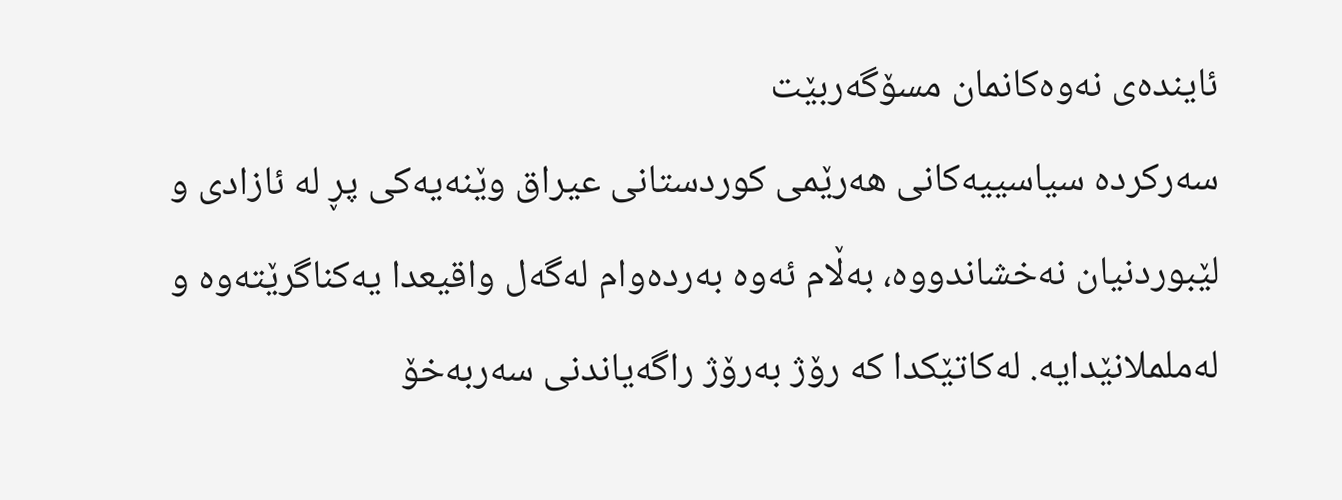ئاینده‌ی‌ نه‌وه‌كانمان مسۆگه‌ربێت
سه‌ركرده‌ سیاسییه‌كانی هه‌رێمی كوردستانی عیراق وێنه‌یه‌كی پڕ له‌ ئازادی و لێبوردنیان نه‌خشاندووه‌، به‌ڵام ئه‌وه‌ به‌رده‌وام له‌گه‌ل واقیعدا یه‌كناگرێته‌وه‌ و له‌ململانێدایه‌. له‌كاتێكدا كه‌ رۆژ به‌رۆژ راگه‌یاندنی سه‌ربه‌خۆ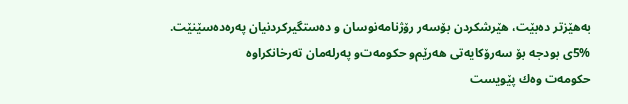به‌هێزتر ده‌بێت، هێرشكردن بۆسه‌ر رۆژنامه‌نوسان و ده‌ستگیركردنیان په‌ره‌ده‌سێنێت.
5%ی‌ بودجه‌ بۆ سه‌رۆكایه‌تی‌ هه‌رێم‌و حكومه‌ت‌و په‌رله‌مان ته‌رخانكراوه‌
حكومه‌ت وه‌ك پێویست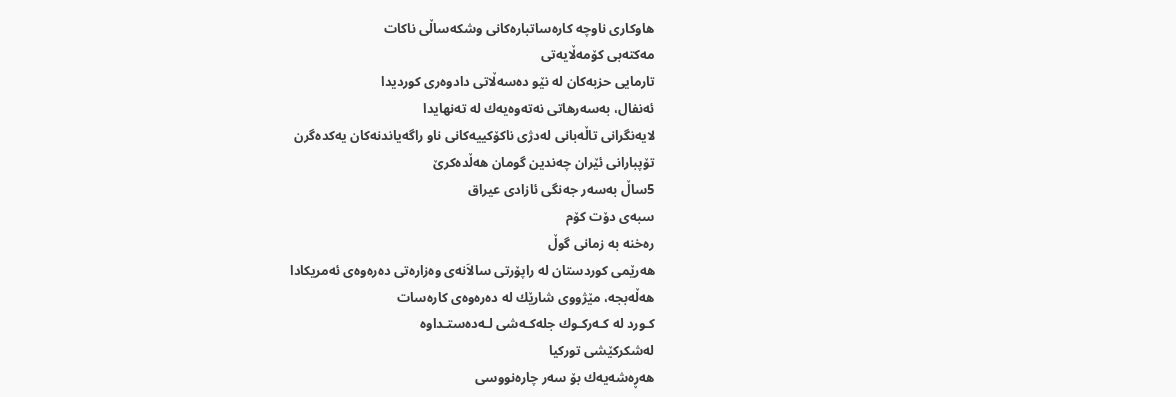هاوكاری‌ ناوچه‌ كاره‌ساتباره‌كانی‌ وشكه‌ساڵی‌ ناكات
مه‌كته‌بی‌ كۆمه‌ڵایه‌تی‌
تارمایی‌ حزبه‌كان له‌ نێو ده‌سه‌ڵاتی‌ دادوه‌ری کوردیدا
ئه‌نفال، به‌سه‌رهاتی نه‌ته‌وه‌یه‌ك له‌ ته‌نهایدا
لایه‌نگرانی‌ تاڵه‌بانی‌ له‌دژی‌ ناكۆكییه‌كانی‌ ناو راگه‌یاندنه‌كان یه‌كده‌گرن
تۆپبارانی‌ ئێران چه‌ندین گومان هه‌ڵده‌كرێ‌
5ساڵ به‌سه‌ر جه‌نگی‌ ئازادی‌ عیراق
سبه‌ی دۆت كۆم
ره‌خنه‌ به‌ زمانی‌ گوڵ
هه‌رێمی‌ كوردستان له‌ راپۆرتی‌ سالاَنه‌ی‌ وه‌زاره‌تی‌ ده‌ره‌وه‌ی‌ ئه‌مریكادا
هه‌ڵه‌بجه‌، مێژووی شارێك له‌ ده‌ره‌وه‌ی كاره‌سات
كـورد له‌ كـه‌ركـوك جله‌كـه‌شی‌ لـه‌ده‌ستـداوه‌
له‌شكركێشی توركیا
هه‌ڕه‌شه‌یه‌ك بۆ سه‌ر چاره‌نووسی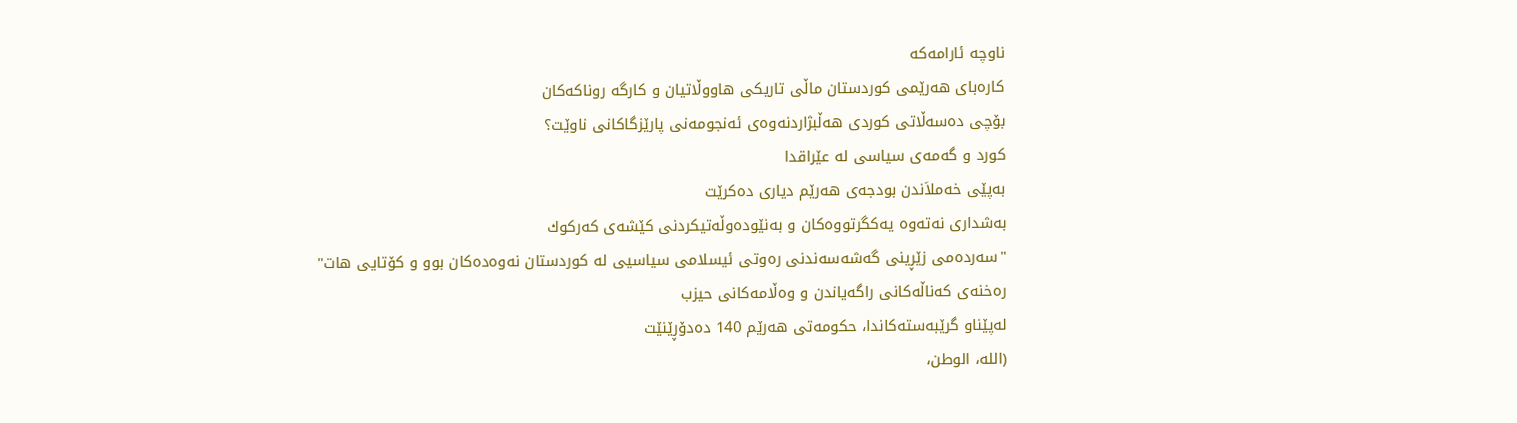ناوچه‌ ئارامه‌كه‌
كاره‌بای هه‌رێمی كوردستان ماڵی تاریكی هاووڵاتیان و كارگه‌ روناكه‌كان
بۆچی‌ ده‌سه‌ڵاتی‌ كوردی‌ هه‌ڵبژاردنه‌وه‌ی‌ ئه‌نجومه‌نی پارێزگاكانی ناوێت؟
كورد و گه‌مه‌ی‌ سیاسی‌ له‌ عێراقدا
به‌پێی‌ خه‌ملاَندن بودجه‌ی‌ هه‌رێم دیاری‌ ده‌كرێت
به‌شداری نه‌ته‌وه‌ یه‌كگرتووه‌كان و به‌نێوده‌وڵه‌تیكردنی كێشه‌ی كه‌ركوك
"سه‌رده‌می‌ زێڕینی‌ گه‌شه‌سه‌ندنی‌ ره‌وتی‌ ئیسلامی‌ سیاسیی‌ له‌ كوردستان نه‌وه‌ده‌كان بوو و كۆتایی‌ هات"
ره‌خنه‌ی كه‌ناڵه‌كانی راگه‌یاندن و وه‌ڵامه‌كانی حیزب
له‌پێناو گرێبه‌سته‌كاندا، حكومه‌تی‌ هه‌رێم 140 ده‌دۆڕێنێت
(الله‌، الوطن،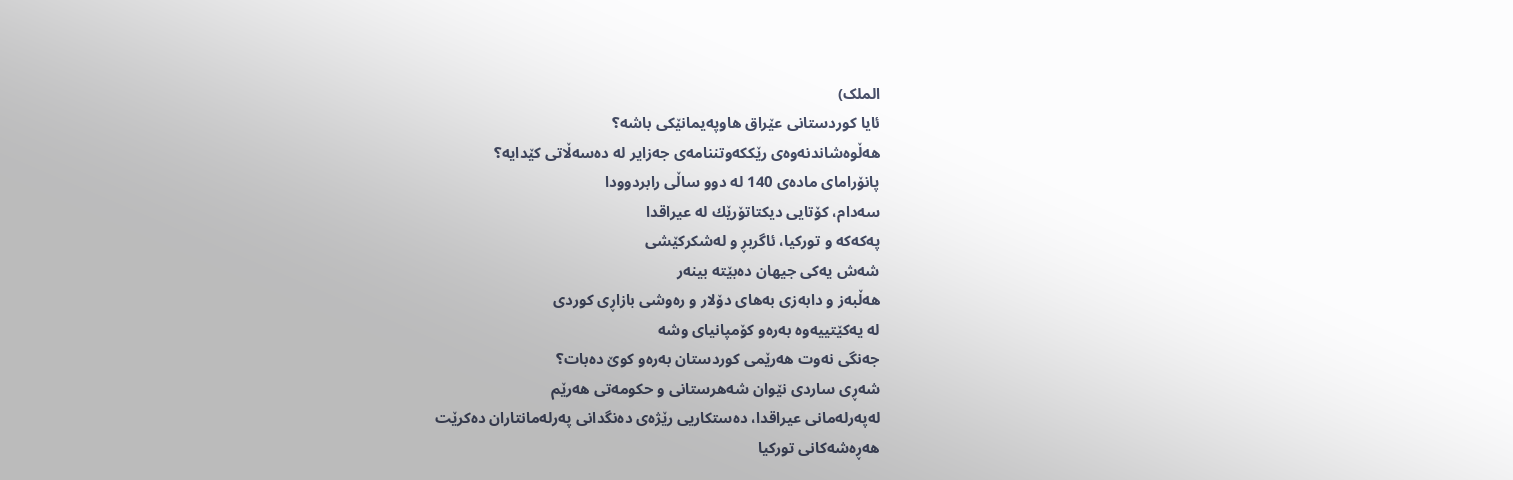الملک)
ئایا كوردستانی‌ عێراق هاوپه‌یمانێكی‌ باشه‌؟
هه‌ڵوه‌شاندنه‌وه‌ی‌ رێككه‌وتننامه‌ی‌ جه‌زایر له‌ ده‌سه‌ڵاتی‌ كێدایه‌؟
پانۆرامای‌ ماده‌ی‌ 140 له‌ دوو ساڵی‌ رابردوودا
سه‌دام، كۆتایی دیكتاتۆرێك له‌ عیراقدا
په‌كه‌كه‌ و توركیا، ئاگربڕ و له‌شكركێشی‌
شه‌ش یه‌كی‌ جیهان ده‌بێته‌ بینه‌ر
هه‌ڵبه‌ز و دابه‌زی به‌های دۆلار و ره‌وشی بازاڕی كوردی
له‌ یه‌کێتییه‌وه‌ به‌ره‌و کۆمپانیای وشه‌
جه‌نگی‌ نه‌وت هه‌رێمی‌ كوردستان به‌ره‌و كوێ‌ ده‌بات؟
شه‌ڕی‌ ساردی‌ نێوان شه‌هرستانی‌ ‌و حكومه‌تی‌ هه‌رێم
له‌په‌رله‌مانی‌ عیراقدا، ده‌ستكاریی‌ رێژه‌ی‌ ده‌نگدانی‌ په‌رله‌مانتاران ده‌كرێت
هه‌ڕه‌شه‌كانی توركیا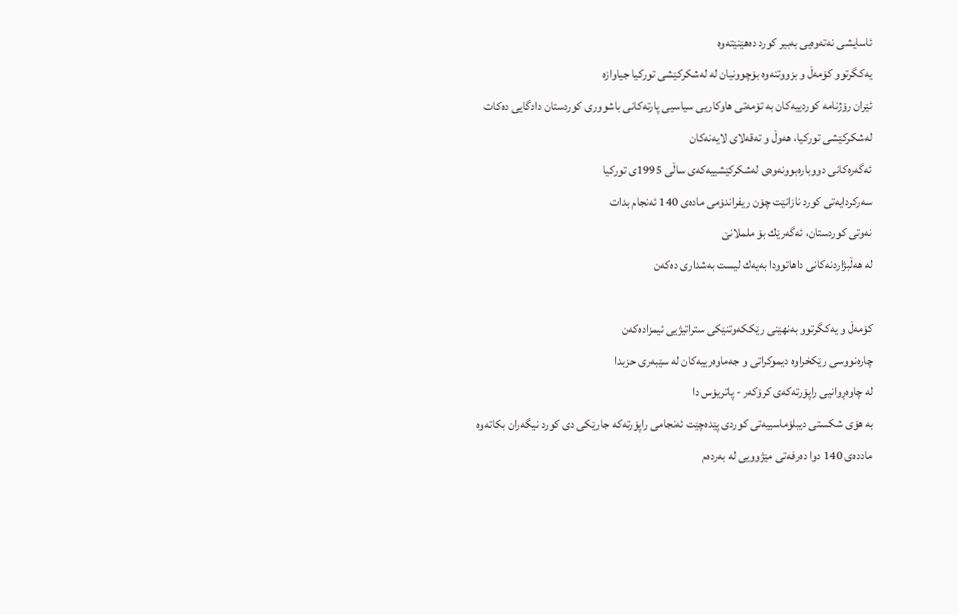ئاسایشی نه‌ته‌وه‌یی به‌بیر كورد ده‌هێنێته‌وه‌
یه‌كگرتوو كۆمه‌ڵ‌ ‌و بزووتنه‌وه‌ بۆچوونیان له‌ له‌شكركێشی‌ توركیا جیاوازه‌
ئێران رۆژنامه‌ كوردییه‌كان به‌ تۆمه‌تی هاوكاریی سیاسیی پارته‌كانی‌ باشووری‌ كوردستان دادگایی ده‌كات
له‌شكركێشی توركیا، هه‌وڵ‌ و ته‌قه‌لای لایه‌نه‌كان
ئه‌گه‌ره‌كانی‌ دووباره‌بوونه‌وه‌ی‌ له‌شكركێشییه‌كه‌ی‌ ساڵی‌ 1995ی‌ توركیا
سه‌ركردایه‌تی‌ كورد نازانێت چۆن ریفراندۆمی‌ ماده‌ی‌ 140 ئه‌نجام بدات
نه‌وتی‌ كوردستان، ئه‌گه‌رێك بۆ ململانێ‌
له‌ هه‌ڵبژاردنه‌كانی‌ داهاتوودا به‌یه‌ك لیست به‌شداری‌ ده‌كه‌ن

كۆمه‌ڵ ‌‌و یه‌كگرتوو به‌نهێنی‌ رێككه‌وتنێكی‌ ستراتیژیی‌ ئیمزاده‌كه‌ن
چاره‌نووسی‌ رێكخراوه‌ دیموكراتی و جه‌ماوه‌رییه‌كان له‌ سێبه‌ری‌ حزبدا
له‌ چاوه‌ڕوانیی‌ راپۆرته‌كه‌ی‌ كرۆكه‌ر - پاتریۆس دا
به‌ هۆی‌ شكستی‌ دیبلۆماسییه‌تی‌ كوردی پێده‌چێت ئه‌نجامی‌ راپۆرته‌كه‌ جارێكی‌ دی‌ كورد نیگه‌ران بكاته‌وه‌
مادده‌ی‌ 140 دوا ده‌رفه‌تی مێژوویی له‌ به‌رده‌م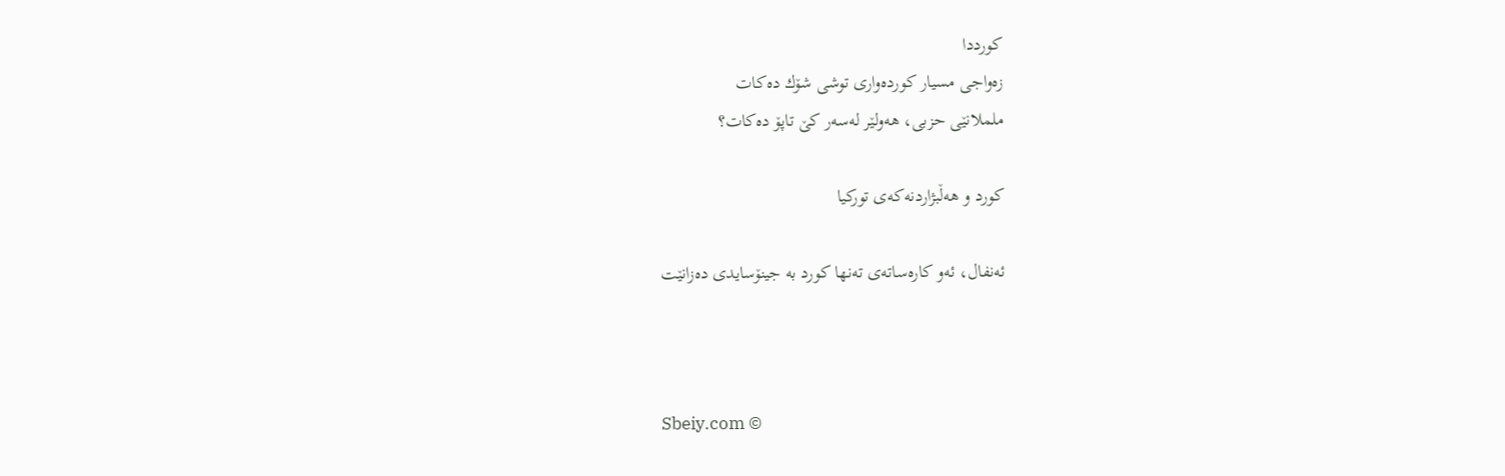کورددا
زه‌واجی‌ مسیار كورده‌واری‌ توشی‌ شۆك ده‌كات
ململانێی‌ حزبی‌، هه‌ولێر له‌سه‌ر كێ‌ تاپۆ ده‌كات؟

کورد و هه‌ڵبژاردنه‌که‌ی تورکیا

ئه‌نفال، ئه‌و کاره‌ساته‌ی ته‌نها کورد به‌ جینۆسایدی ده‌زانێت



Sbeiy.com ©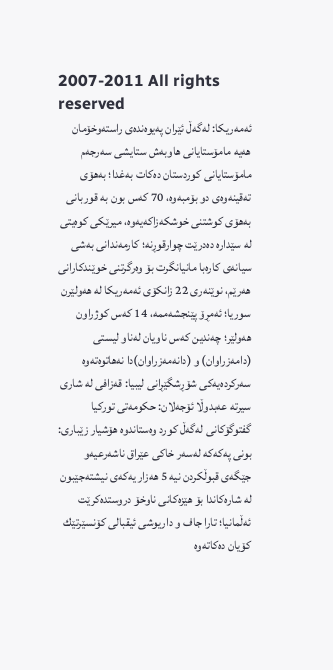2007-2011 All rights reserved
ئه‌مه‌ریكا: له‌گه‌ڵ ئێران په‌یوه‌نده‌ی‌ راسته‌وخۆمان هه‌یه‌ مامۆستایانی هاوبه‌ش ستایشی سه‌رجه‌م مامۆستایانی‌ كوردستان ده‌كات به‌غدا؛ به‌هۆی ته‌قینه‌وه‌ی دو بۆمبه‌وه، 70 كه‌س بون به‌ قوربانی‌ به‌هۆی‌ كوشتنی‌ خوشكه‌زاكه‌یه‌وه‌، میرێكی كوه‌یتی‌ له‌ سێداره‌ ده‌درێت چوارقوڕنه‌؛ كارمه‌ندانی به‌شی سیانه‌ی كاره‌با مانیانگرت بۆ وه‌رگرتنی خوێندكارانی هه‌رێم، نوێنه‌ری‌ 22 زانكۆی‌ ئه‌مه‌ریكا له‌ هه‌ولێرن سوریا؛ ئه‌مڕۆ پێنجشه‌ممه‌، 14 كه‌س كوژراون هه‌ولێر؛ چه‌ندین كه‌س ناویان له‌ناو ليستى (دامه‌زراوان) و (دانه‌مه‌زراوان)دا نه‌هاتوه‌ته‌وه‌ سه‌ركرده‌یه‌كی شۆڕشگێڕانی‌ لیبیا: قه‌زافی له‌ شاری‌ سیرته‌ عه‌بدوڵا ئۆجه‌لان: حكومه‌تی‌ توركیا گفتوگۆكانی‌ له‌گه‌ڵ كورد وه‌ستاندوه‌ هۆشیار زێباری‌: بونی په‌كه‌كه‌ له‌سه‌ر خاكی عێراق ناشه‌رعیه‌و جێگه‌ی‌ قبوڵكردن نیه‌ 5 هه‌زار یه‌كه‌ی‌ نیشته‌جێبون له‌ شاره‌كاندا بۆ هێزه‌كانی ناوخۆ دروستده‌كرێت ئه‌ڵمانیا؛ تارا جاف و داریوشی‌ ئیقبالی‌ كۆنسێرتێك كۆیان ده‌كاته‌وه‌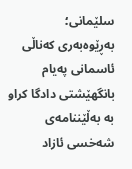سلێمانی؛ به‌ڕێوه‌به‌ری كه‌ناڵی ئاسمانی په‌یام بانگهێشتی دادگا کراو به‌ به‌ڵێننامه‌ی شه‌خسی ئازاد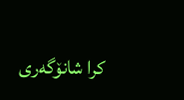کرا شانۆگه‌ری‌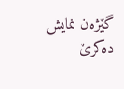گێژه‌ن نمایش ده‌كرێ